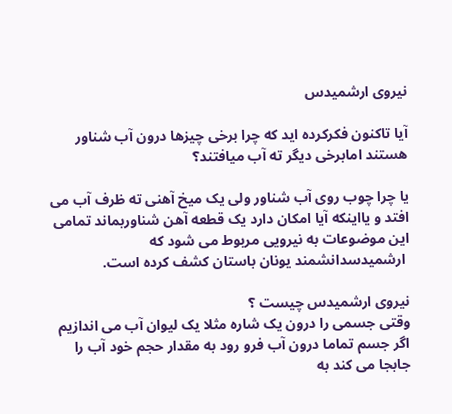نیروی ارشمیدس

آیا تاکنون فکرکرده اید که چرا برخی چیزها درون آب شناور هستند امابرخی دیگر ته آب میافتند؟

یا چرا چوب روی آب شناور ولی یک میخ آهنی ته ظرف آب می افتد و یااینکه آیا امکان دارد یک قطعه آهن شناوربماند تمامی این موضوعات به نیرویی مربوط می شود که
 ارشمیدسدانشمند یونان باستان کشف کرده است.

نیروی ارشمیدس چیست ؟
وقتی جسمی را درون یک شاره مثلا یک لیوان آب می اندازیم اگر جسم تماما درون آب فرو رود به مقدار حجم خود آب را جابجا می کند به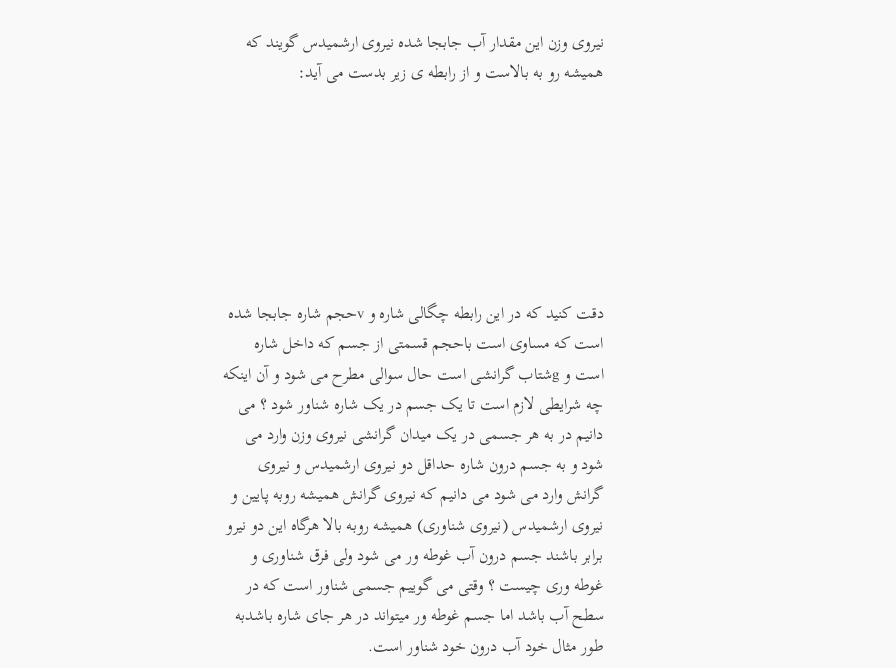نیروی وزن این مقدار آب جابجا شده نیروی ارشمیدس گویند که همیشه رو به بالاست و از رابطه ی زیر بدست می آید:







دقت کنید که در این رابطه چگالی شاره و vحجم شاره جابجا شده است که مساوی است باحجم قسمتی از جسم که داخل شاره است و gشتاب گرانشی است حال سوالی مطرح می شود و آن اینکه چه شرایطی لازم است تا یک جسم در یک شاره شناور شود ؟ می دانیم در به هر جسمی در یک میدان گرانشی نیروی وزن وارد می شود و به جسم درون شاره حداقل دو نیروی ارشمیدس و نیروی گرانش وارد می شود می دانیم که نیروی گرانش همیشه روبه پایین و نیروی ارشمیدس (نیروی شناوری) همیشه روبه بالا هرگاه این دو نیرو برابر باشند جسم درون آب غوطه ور می شود ولی فرق شناوری و غوطه وری چیست ؟ وقتی می گوییم جسمی شناور است که در سطح آب باشد اما جسم غوطه ور میتواند در هر جای شاره باشدبه طور مثال خود آب درون خود شناور است.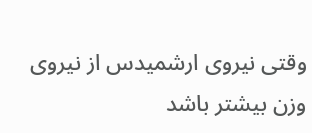وقتی نیروی ارشمیدس از نیروی وزن بیشتر باشد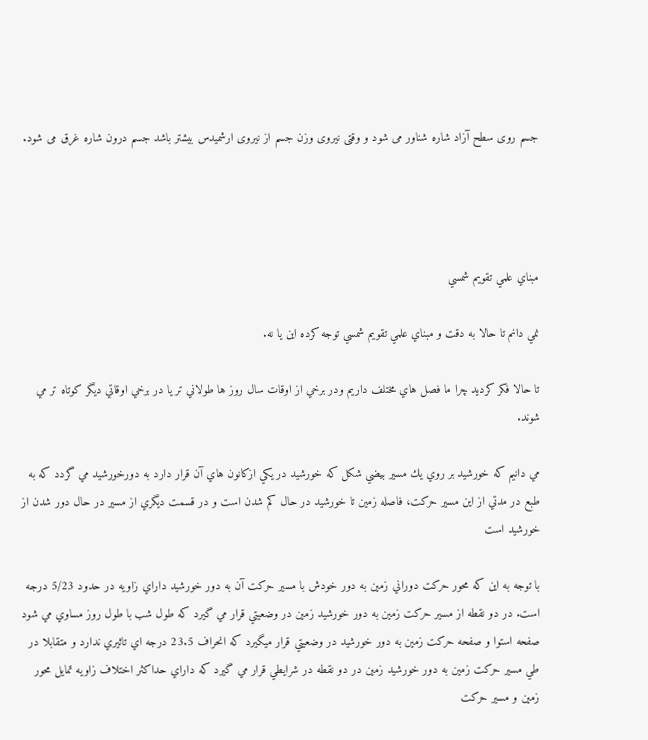جسم روی سطح آزاد شاره شناور می شود و وقتی نیروی وزن جسم از نیروی ارشمیدس بیشتر باشد جسم درون شاره غرق می شود.




مبناي علمي تقويم شمسي

نمي دانم تا حالا به دقت و مبناي علمي تقويم شمسي توجه كرده اين يا نه.

تا حالا فكر كرديد چرا ما فصل هاي مختلف داريم ودر برخي از اوقات سال روز ها طولاني تر يا در برخي اوقاتي ديگر كوتاه تر مي شوند.

مي دانيم كه خورشيد بر روي يك مسير بيضي شكل كه خورشيد در يكي ازكانون هاي آن قرار دارد به دورخورشيد مي گردد كه به طبع در مدتي از اين مسير حركت، فاصله زمين تا خورشيد در حال كم شدن است و در قسمت ديگري از مسير در حال دور شدن از خورشيد است

با توجه به اين كه محور حركت دوراني زمين به دور خودش با مسير حركت آن به دور خورشيد داراي زاويه در حدود 5/23 درجه است. در دو نقطه از مسير حركت زمين به دور خورشيد زمين در وضعيتي قرار مي گيرد كه طول شب با طول روز مساوي مي شود صفحه استوا و صفحه حركت زمين به دور خورشيد در وضعيتي قرار ميگيرد كه انحراف 23.5 درجه اي تاثيري ندارد و متقابلا در طي مسير حركت زمين به دور خورشيد زمين در دو نقطه در شرايطي قرار مي گيرد كه داراي حداكثر اختلاف زاويه تمايل محور زمين و مسير حركت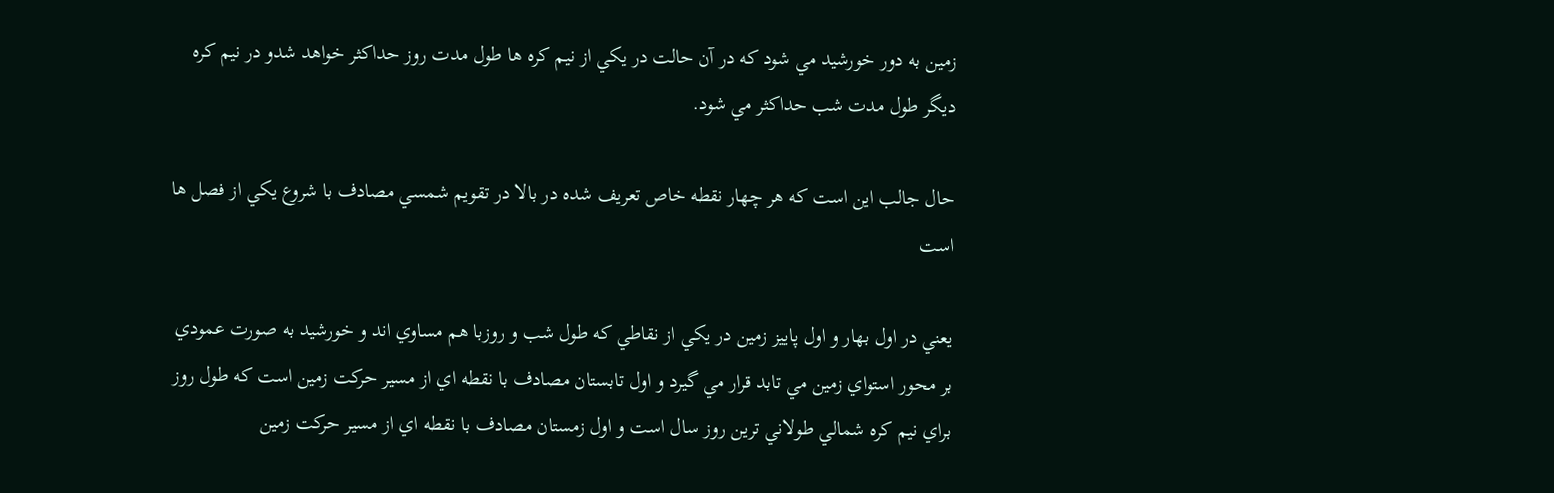زمين به دور خورشيد مي شود كه در آن حالت در يكي از نيم كره ها طول مدت روز حداكثر خواهد شدو در نيم كره ديگر طول مدت شب حداكثر مي شود.

حال جالب اين است كه هر چهار نقطه خاص تعريف شده در بالا در تقويم شمسي مصادف با شروع يكي از فصل ها است

يعني در اول بهار و اول پاييز زمين در يكي از نقاطي كه طول شب و روزبا هم مساوي اند و خورشيد به صورت عمودي بر محور استواي زمين مي تابد قرار مي گيرد و اول تابستان مصادف با نقطه اي از مسير حركت زمين است كه طول روز براي نيم كره شمالي طولاني ترين روز سال است و اول زمستان مصادف با نقطه اي از مسير حركت زمين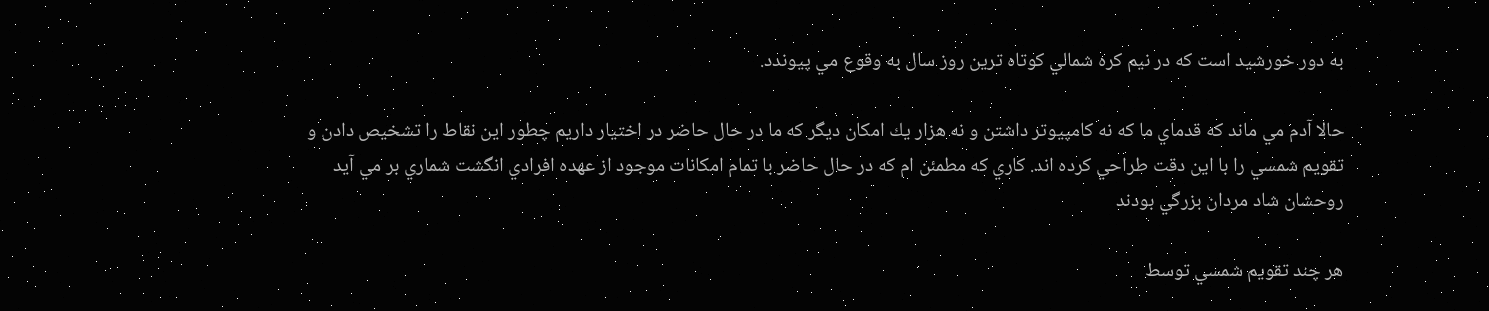به دور خورشيد است كه در نيم كره شمالي كوتاه ترين روز سال به وقوع مي پيوندد.

حالا آدم مي ماند كه قدماي ما كه نه كامپيوتر داشتن و نه هزار يك امكان ديگر كه ما در حال حاضر در اختيار داريم چطور اين نقاط را تشخيص دادن و تقويم شمسي را با اين دقت طراحي كرده اند. كاري كه مطمئن ام كه در حال حاضر با تمام امكانات موجود از عهده افرادي انگشت شماري بر مي آيد روحشان شاد مردان بزرگي بودند

هر چند تقويم شمسي توسط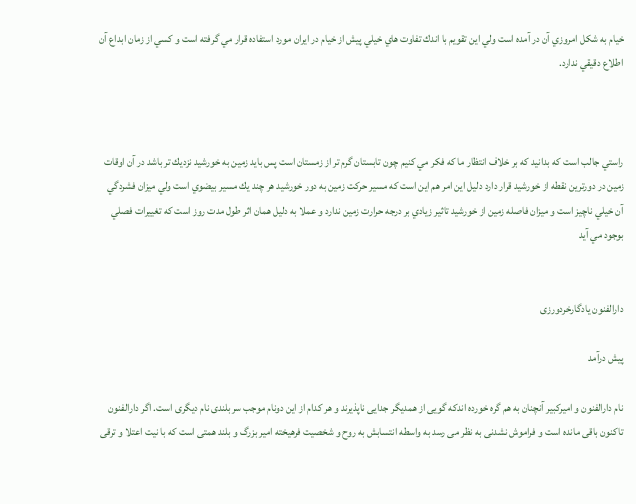خيام به شكل امروزي آن در آمده است ولي اين تقويم با اندك تفاوت هاي خيلي پيش از خيام در ايران مورد استفاده قرار مي گرفته است و كسي از زمان ابداع آن اطلاع دقيقي ندارد.



راستي جالب است كه بدانيد كه بر خلاف انتظار ما كه فكر مي كنيم چون تابستان گرم تر از زمستان است پس بايد زمين به خورشيد نزديك تر باشد در آن اوقات زمين در دورترين نقطه از خورشيد قرار دارد دليل اين امر هم اين است كه مسير حركت زمين به دور خورشيد هر چند يك مسير بيضوي است ولي ميزان فشردگي آن خيلي ناچيز است و ميزان فاصله زمين از خورشيد تاثير زيادي بر درجه حرارت زمين ندارد و عملا به دليل همان اثر طول مدت روز است كه تغييرات فصلي بوجود مي آيد


دارالفنون يادگارخردورزى

پيش درآمد

نام دارالفنون و اميركبير آنچنان به هم گره خورده اندكه گويى از همديگر جدايى ناپذيرند و هر كدام از اين دونام موجب سربلندى نام ديگرى است. اگر دارالفنون تاكنون باقى مانده است و فراموش نشدنى به نظر مى رسد به واسطه انتسابش به روح و شخصيت فرهيخته امير بزرگ و بلند همتى است كه با نيت اعتلا و ترقى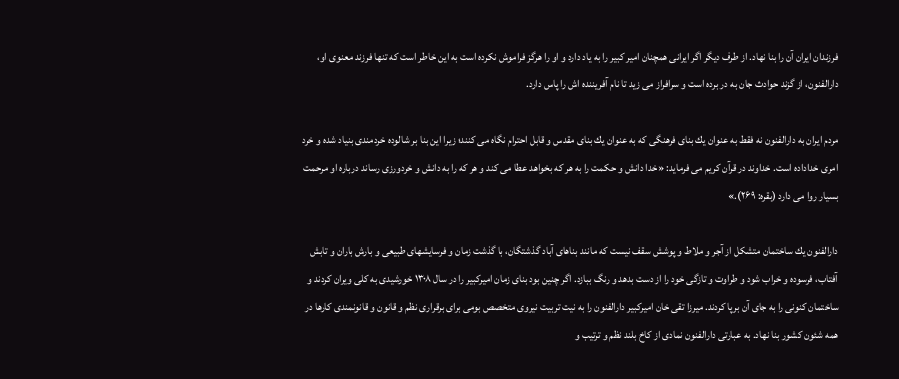فرزندان ايران آن را بنا نهاد. از طرف ديگر اگر ايرانى همچنان امير كبير را به ياد دارد و او را هرگز فراموش نكرده است به اين خاطر است كه تنها فرزند معنوى او، دارالفنون، از گزند حوادث جان به در برده است و سرافراز مى زيد تا نام آفريننده اش را پاس دارد.

مردم ايران به دارالفنون نه فقط به عنوان يك بناى فرهنگى كه به عنوان يك بناى مقدس و قابل احترام نگاه مى كنند؛ زيرا اين بنا بر شالوده خردمندى بنياد شده و خرد امرى خداداده است. خداوند در قرآن كريم مى فرمايد: «خدا دانش و حكمت را به هر كه بخواهد عطا مى كند و هر كه را به دانش و خردورزى رساند درباره او مرحمت بسيار روا مى دارد (بقره: ۲۶۹).»

دارالفنون يك ساختمان متشكل از آجر و ملاط و پوشش سقف نيست كه مانند بناهاى آباد گذشتگان، با گذشت زمان و فرسايشهاى طبيعى و بارش باران و تابش آفتاب، فرسوده و خراب شود و طراوت و تازگى خود را از دست بدهد و رنگ ببازد. اگر چنين بود بناى زمان اميركبير را در سال ۱۳۰۸ خورشيدى به كلى ويران كردند و ساختمان كنونى را به جاى آن برپا كردند. ميرزا تقى خان اميركبير دارالفنون را به نيت تربيت نيروى متخصص بومى براى برقرارى نظم و قانون و قانونمندى كارها در همه شئون كشور بنا نهاد. به عبارتى دارالفنون نمادى از كاخ بلند نظم و ترتيب و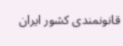قانونمندى كشور ايران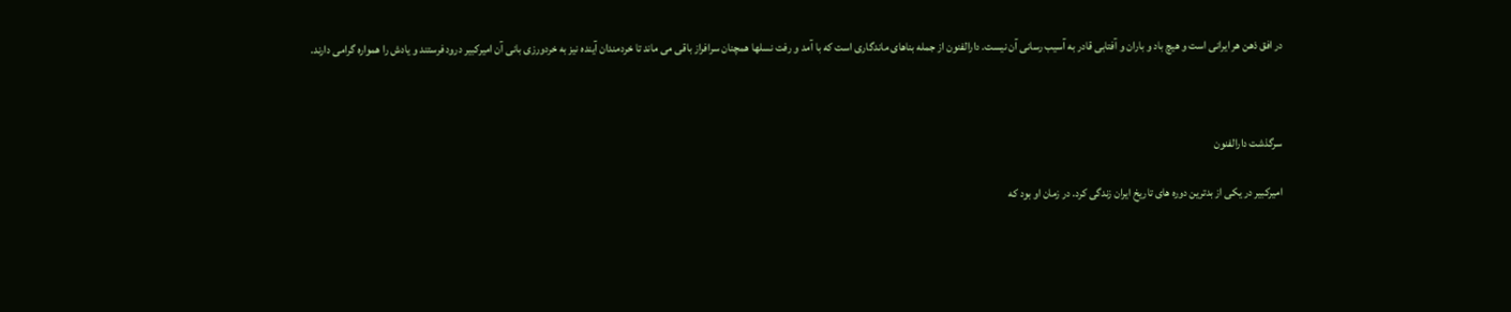در افق ذهن هر ايرانى است و هيچ باد و باران و آفتابى قادر به آسيب رسانى آن نيست. دارالفنون از جمله بناهاى ماندگارى است كه با آمد و رفت نسلها همچنان سرافراز باقى مى ماند تا خردمندان آينده نيز به خردورزى بانى آن اميركبير درود فرستند و يادش را همواره گرامى دارند.



سرگذشت دارالفنون

اميركبير در يكى از بدترين دوره هاى تاريخ ايران زندگى كرد. در زمان او بود كه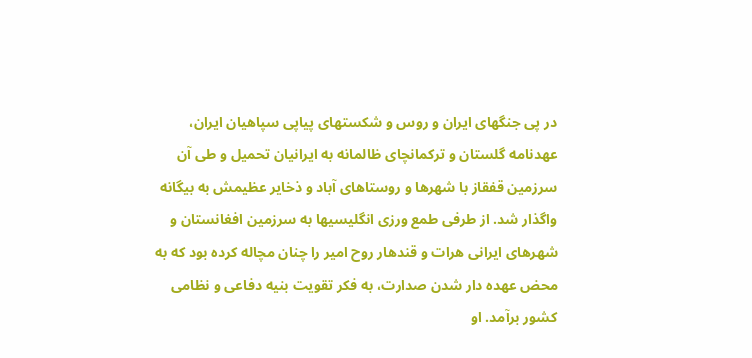در پى جنگهاى ايران و روس و شكستهاى پياپى سپاهيان ايران، عهدنامه گلستان و تركمانچاى ظالمانه به ايرانيان تحميل و طى آن سرزمين قفقاز با شهرها و روستاهاى آباد و ذخاير عظيمش به بيگانه واگذار شد. از طرفى طمع ورزى انگليسيها به سرزمين افغانستان و شهرهاى ايرانى هرات و قندهار روح امير را چنان مچاله كرده بود كه به محض عهده دار شدن صدارت، به فكر تقويت بنيه دفاعى و نظامى كشور برآمد. او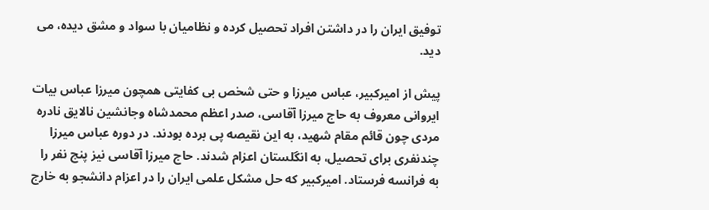توفيق ايران را در داشتن افراد تحصيل كرده و نظاميان با سواد و مشق ديده، مى ديد.

پيش از اميركبير، عباس ميرزا و حتى شخص بى كفايتى همچون ميرزا عباس بيات ايروانى معروف به حاج ميرزا آقاسى، صدر اعظم محمدشاه وجانشين نالايق نادره مردى چون قائم مقام شهيد، به اين نقيصه پى برده بودند. در دوره عباس ميرزا چندنفرى براى تحصيل، به انگلستان اعزام شدند. حاج ميرزا آقاسى نيز پنج نفر را به فرانسه فرستاد. اميركبير كه حل مشكل علمى ايران را در اعزام دانشجو به خارج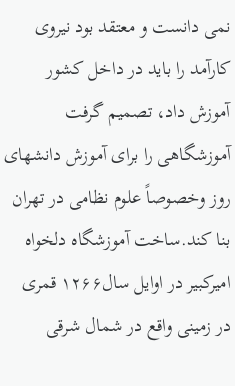نمى دانست و معتقد بود نيروى كارآمد را بايد در داخل كشور آموزش داد، تصميم گرفت آموزشگاهى را براى آموزش دانشهاى روز وخصوصاً علوم نظامى در تهران بنا كند.ساخت آموزشگاه دلخواه اميركبير در اوايل سال۱۲۶۶ قمرى در زمينى واقع در شمال شرقى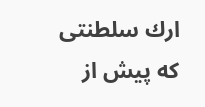ارك سلطنتى كه پيش از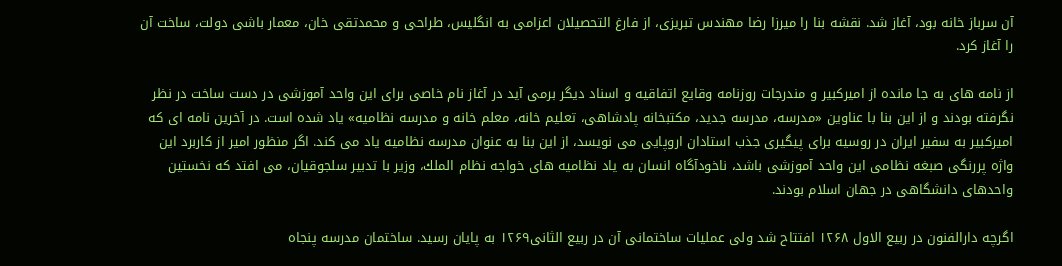آن سرباز خانه بود، آغاز شد. نقشه بنا را ميرزا رضا مهندس تبريزى، از فارغ التحصيلان اعزامى به انگليس، طراحى و محمدتقى خان، معمار باشى دولت، ساخت آن را آغاز كرد.

از نامه هاى به جا مانده از اميركبير و مندرجات روزنامه وقايع اتفاقيه و اسناد ديگر برمى آيد در آغاز نام خاصى براى اين واحد آموزشى در دست ساخت در نظر نگرفته بودند و از اين بنا با عناوين «مدرسه، مدرسه جديد، مكتبخانه پادشاهى، تعليم خانه، معلم خانه و مدرسه نظاميه» ياد شده است. در آخرين نامه اى كه اميركبير به سفير ايران در روسيه براى پيگيرى جذب استادان اروپايى مى نويسد، از اين بنا به عنوان مدرسه نظاميه ياد مى كند. اگر منظور امير از كاربرد اين واژه پررنگى صبغه نظامى اين واحد آموزشى باشد، ناخودآگاه انسان به ياد نظاميه هاى خواجه نظام الملك، وزير با تدبير سلجوقيان، مى افتد كه نخستين واحدهاى دانشگاهى در جهان اسلام بودند.

اگرچه دارالفنون در ربيع الاول ۱۲۶۸ افتتاح شد ولى عمليات ساختمانى آن در ربيع الثانى۱۲۶۹ به پايان رسيد. ساختمان مدرسه پنجاه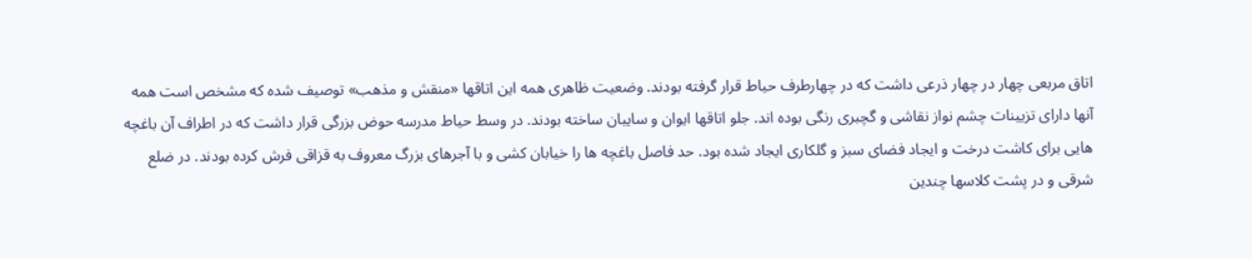اتاق مربعى چهار در چهار ذرعى داشت كه در چهارطرف حياط قرار گرفته بودند. وضعيت ظاهرى همه اين اتاقها «منقش و مذهب» توصيف شده كه مشخص است همه آنها داراى تزيينات چشم نواز نقاشى و گچبرى رنگى بوده اند. جلو اتاقها ايوان و سايبان ساخته بودند. در وسط حياط مدرسه حوض بزرگى قرار داشت كه در اطراف آن باغچه هايى براى كاشت درخت و ايجاد فضاى سبز و گلكارى ايجاد شده بود. حد فاصل باغچه ها را خيابان كشى و با آجرهاى بزرگ معروف به قزاقى فرش كرده بودند. در ضلع شرقى و در پشت كلاسها چندين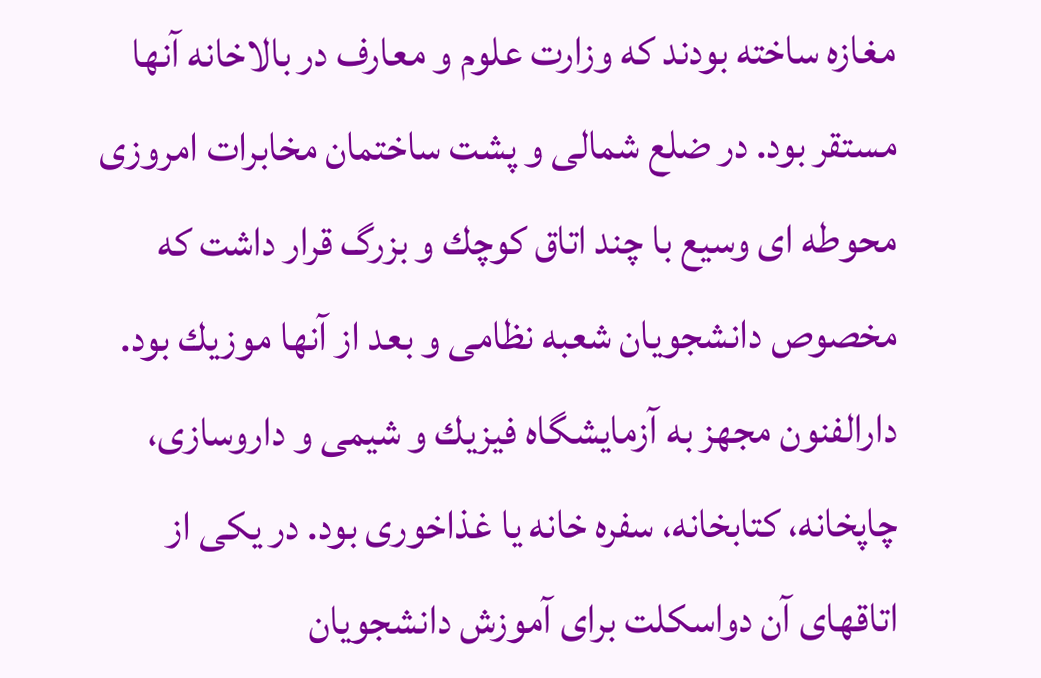مغازه ساخته بودند كه وزارت علوم و معارف در بالاخانه آنها مستقر بود. در ضلع شمالى و پشت ساختمان مخابرات امروزى محوطه اى وسيع با چند اتاق كوچك و بزرگ قرار داشت كه مخصوص دانشجويان شعبه نظامى و بعد از آنها موزيك بود. دارالفنون مجهز به آزمايشگاه فيزيك و شيمى و داروسازى، چاپخانه، كتابخانه، سفره خانه يا غذاخورى بود. در يكى از اتاقهاى آن دواسكلت براى آموزش دانشجويان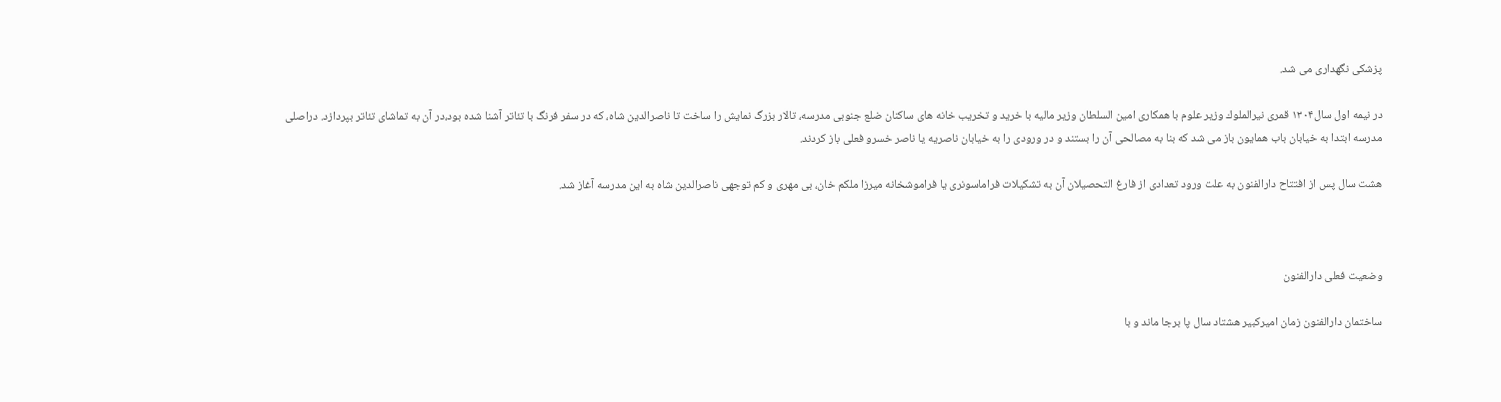پزشكى نگهدارى مى شد.

در نيمه اول سال۱۳۰۴ قمرى نيرالملوك وزير علوم با همكارى امين السلطان وزير ماليه با خريد و تخريب خانه هاى ساكنان ضلع جنوبى مدرسه، تالار بزرگ نمايش را ساخت تا ناصرالدين شاه، كه در سفر فرنگ با تئاتر آشنا شده بود،در آن به تماشاى تئاتر بپردازد. دراصلى مدرسه ابتدا به خيابان باب همايون باز مى شد كه بنا به مصالحى آن را بستند و در ورودى را به خيابان ناصريه يا ناصر خسرو فعلى باز كردند.

هشت سال پس از افتتاح دارالفنون به علت ورود تعدادى از فارغ التحصيلان آن به تشكيلات فراماسونرى يا فراموشخانه ميرزا ملكم خان، بى مهرى و كم توجهى ناصرالدين شاه به اين مدرسه آغاز شد.



وضعيت فعلى دارالفنون

ساختمان دارالفنون زمان اميركبير هشتاد سال پا برجا ماند و با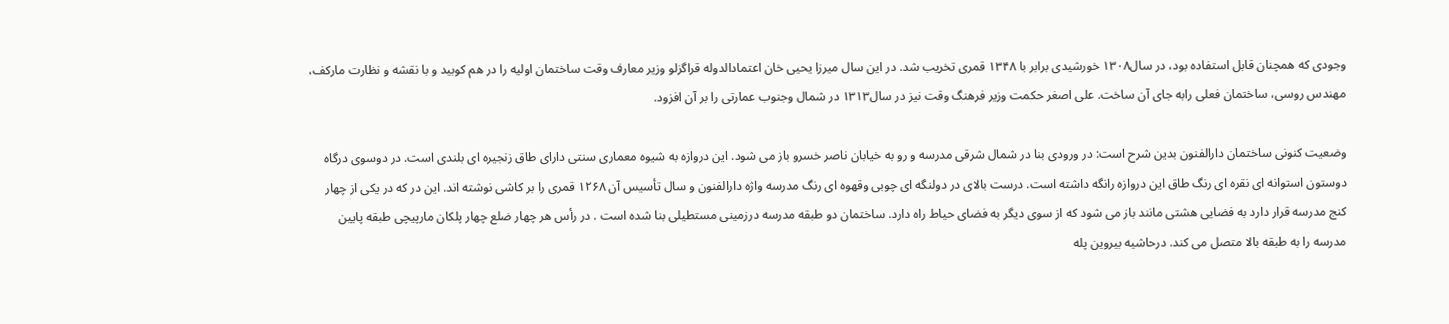وجودى كه همچنان قابل استفاده بود، در سال۱۳۰۸ خورشيدى برابر با ۱۳۴۸ قمرى تخريب شد. در اين سال ميرزا يحيى خان اعتمادالدوله قراگزلو وزير معارف وقت ساختمان اوليه را در هم كوبيد و با نقشه و نظارت ماركف، مهندس روسى، ساختمان فعلى رابه جاى آن ساخت. على اصغر حكمت وزير فرهنگ وقت نيز در سال۱۳۱۳ در شمال وجنوب عمارتى را بر آن افزود.

وضعيت كنونى ساختمان دارالفنون بدين شرح است: در ورودى بنا در شمال شرقى مدرسه و رو به خيابان ناصر خسرو باز مى شود. اين دروازه به شيوه معمارى سنتى داراى طاق زنجيره اى بلندى است. در دوسوى درگاه دوستون استوانه اى نقره اى رنگ طاق اين دروازه رانگه داشته است. درست بالاى در دولنگه اى چوبى وقهوه اى رنگ مدرسه واژه دارالفنون و سال تأسيس آن ۱۲۶۸ قمرى را بر كاشى نوشته اند. اين در كه در يكى از چهار كنج مدرسه قرار دارد به فضايى هشتى مانند باز مى شود كه از سوى ديگر به فضاى حياط راه دارد. ساختمان دو طبقه مدرسه درزمينى مستطيلى بنا شده است . در رأس هر چهار ضلع چهار پلكان مارپيچى طبقه پايين مدرسه را به طبقه بالا متصل مى كند. درحاشيه بيروين پله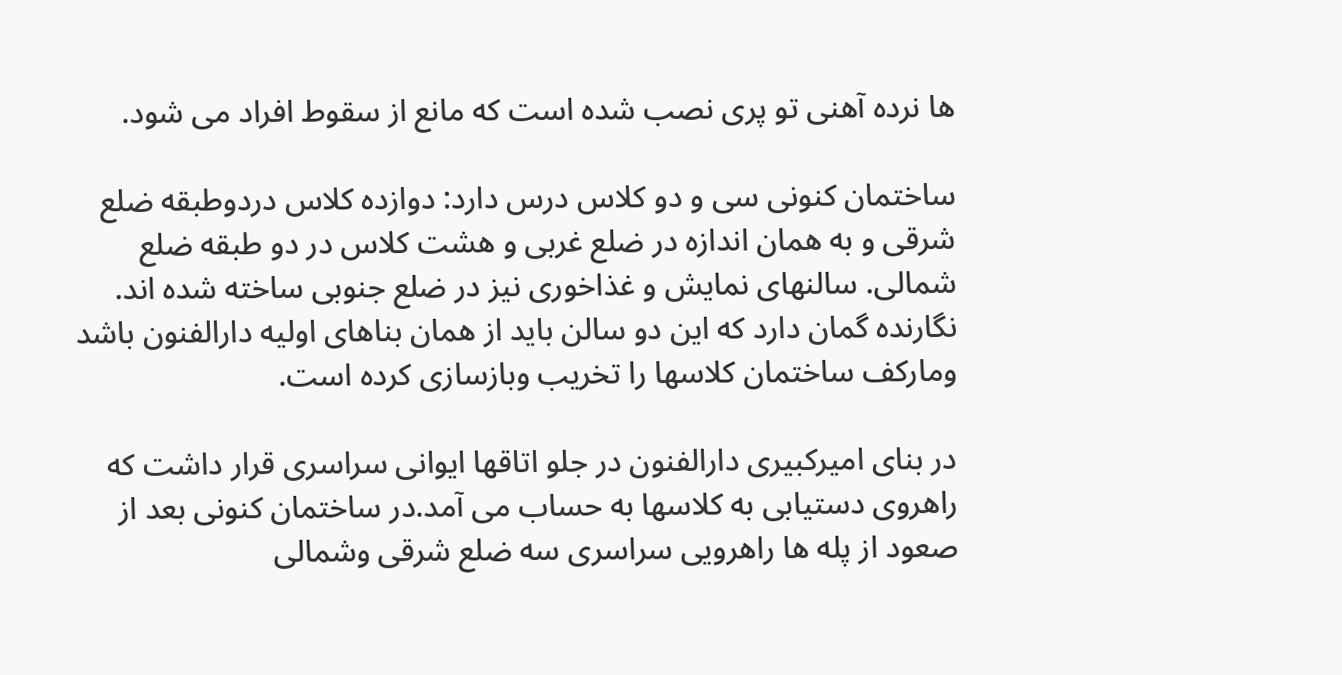ها نرده آهنى تو پرى نصب شده است كه مانع از سقوط افراد مى شود.

ساختمان كنونى سى و دو كلاس درس دارد: دوازده كلاس دردوطبقه ضلع شرقى و به همان اندازه در ضلع غربى و هشت كلاس در دو طبقه ضلع شمالى. سالنهاى نمايش و غذاخورى نيز در ضلع جنوبى ساخته شده اند. نگارنده گمان دارد كه اين دو سالن بايد از همان بناهاى اوليه دارالفنون باشد وماركف ساختمان كلاسها را تخريب وبازسازى كرده است.

در بناى اميركبيرى دارالفنون در جلو اتاقها ايوانى سراسرى قرار داشت كه راهروى دستيابى به كلاسها به حساب مى آمد.در ساختمان كنونى بعد از صعود از پله ها راهرويى سراسرى سه ضلع شرقى وشمالى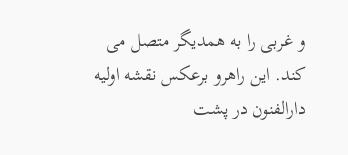و غربى را به همديگر متصل مى كند. اين راهرو برعكس نقشه اوليه دارالفنون در پشت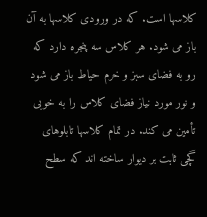كلاسها است. كه در ورودى كلاسها به آن باز مى شود. هر كلاس سه پنجره دارد كه رو به فضاى سبز و خرم حياط باز مى شود و نور مورد نياز فضاى كلاس را به خوبى تأمين مى كند. در تمام كلاسها تابلوهاى گچى ثابت بر ديوار ساخته اند كه سطح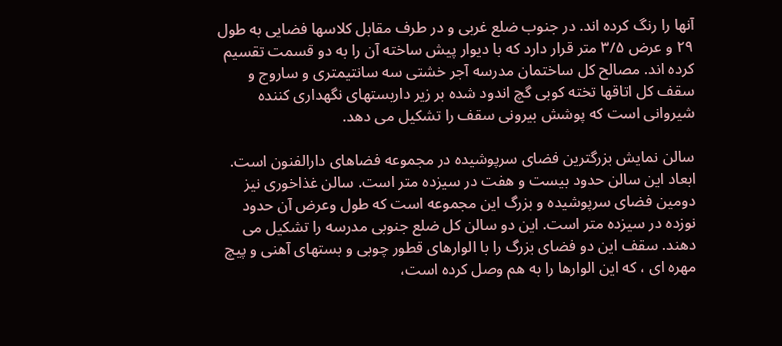آنها را رنگ كرده اند. در جنوب ضلع غربى و در طرف مقابل كلاسها فضايى به طول ۲۹ و عرض ۳/۵ متر قرار دارد كه با ديوار پيش ساخته آن را به دو قسمت تقسيم كرده اند. مصالح كل ساختمان مدرسه آجر خشتى سه سانتيمترى و ساروج و سقف كل اتاقها تخته كوبى گچ اندود شده بر زير داربستهاى نگهدارى كننده شيروانى است كه پوشش بيرونى سقف را تشكيل مى دهد.

سالن نمايش بزرگترين فضاى سرپوشيده در مجموعه فضاهاى دارالفنون است. ابعاد اين سالن حدود بيست و هفت در سيزده متر است. سالن غذاخورى نيز دومين فضاى سرپوشيده و بزرگ اين مجموعه است كه طول وعرض آن حدود نوزده در سيزده متر است. اين دو سالن كل ضلع جنوبى مدرسه را تشكيل مى دهند. سقف اين دو فضاى بزرگ را با الوارهاى قطور چوبى و بستهاى آهنى و پيچ مهره اى ، كه اين الوارها را به هم وصل كرده است،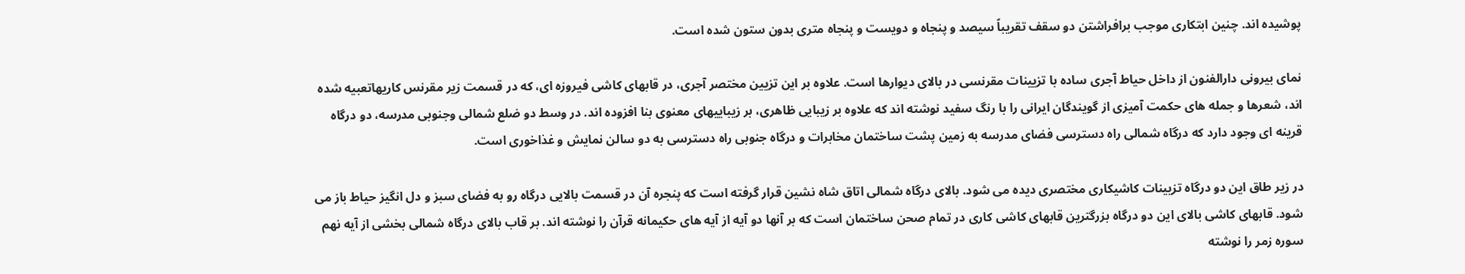پوشيده اند. چنين ابتكارى موجب برافراشتن دو سقف تقريباً سيصد و پنجاه و دويست و پنجاه مترى بدون ستون شده است.

نماى بيرونى دارالفنون از داخل حياط آجرى ساده با تزيينات مقرنسى در بالاى ديوارها است. علاوه بر اين تزيين مختصر آجرى، در قابهاى كاشى فيروزه اى، كه در قسمت زير مقرنس كاريهاتعبيه شده اند، شعرها و جمله هاى حكمت آميزى از گويندگان ايرانى را با رنگ سفيد نوشته اند كه علاوه بر زيبايى ظاهرى، بر زيباييهاى معنوى بنا افزوده اند. در وسط دو ضلع شمالى وجنوبى مدرسه، دو درگاه قرينه اى وجود دارد كه درگاه شمالى راه دسترسى فضاى مدرسه به زمين پشت ساختمان مخابرات و درگاه جنوبى راه دسترسى به دو سالن نمايش و غذاخورى است.

در زير طاق اين دو درگاه تزيينات كاشيكارى مختصرى ديده مى شود. بالاى درگاه شمالى اتاق شاه نشين قرار گرفته است كه پنجره آن در قسمت بالايى درگاه رو به فضاى سبز و دل انگيز حياط باز مى شود. قابهاى كاشى بالاى اين دو درگاه بزرگترين قابهاى كاشى كارى در تمام صحن ساختمان است كه بر آنها دو آيه از آيه هاى حكيمانه قرآن را نوشته اند. بر قاب بالاى درگاه شمالى بخشى از آيه نهم سوره زمر را نوشته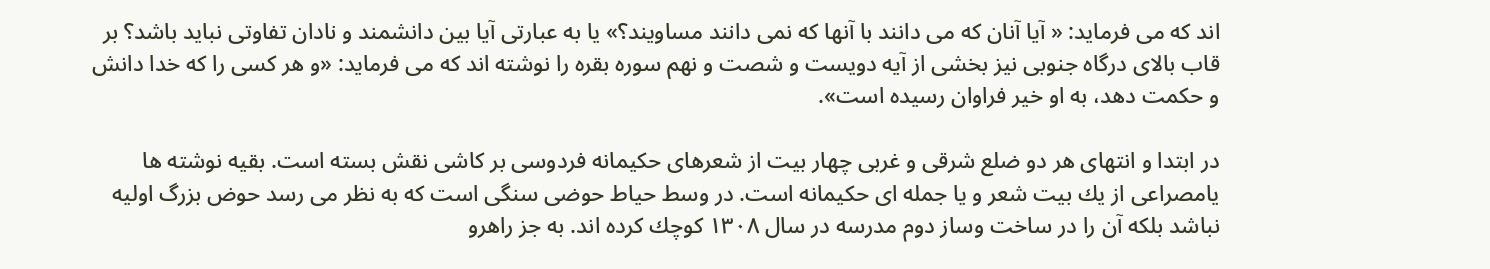اند كه مى فرمايد: « آيا آنان كه مى دانند با آنها كه نمى دانند مساويند؟» يا به عبارتى آيا بين دانشمند و نادان تفاوتى نبايد باشد؟ بر قاب بالاى درگاه جنوبى نيز بخشى از آيه دويست و شصت و نهم سوره بقره را نوشته اند كه مى فرمايد: «و هر كسى را كه خدا دانش و حكمت دهد، به او خير فراوان رسيده است».

در ابتدا و انتهاى هر دو ضلع شرقى و غربى چهار بيت از شعرهاى حكيمانه فردوسى بر كاشى نقش بسته است. بقيه نوشته ها يامصراعى از يك بيت شعر و يا جمله اى حكيمانه است. در وسط حياط حوضى سنگى است كه به نظر مى رسد حوض بزرگ اوليه نباشد بلكه آن را در ساخت وساز دوم مدرسه در سال ۱۳۰۸ كوچك كرده اند. به جز راهرو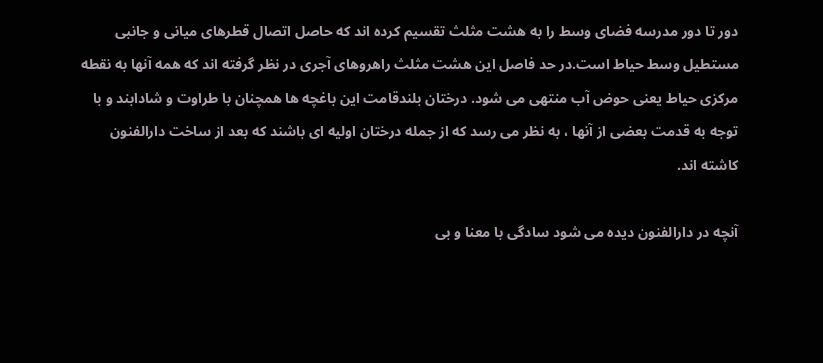دور تا دور مدرسه فضاى وسط را به هشت مثلث تقسيم كرده اند كه حاصل اتصال قطرهاى ميانى و جانبى مستطيل وسط حياط است.در حد فاصل اين هشت مثلث راهروهاى آجرى در نظر گرفته اند كه همه آنها به نقطه مركزى حياط يعنى حوض آب منتهى مى شود. درختان بلندقامت اين باغچه ها همچنان با طراوت و شادابند و با توجه به قدمت بعضى از آنها ، به نظر مى رسد كه از جمله درختان اوليه اى باشند كه بعد از ساخت دارالفنون كاشته اند.

آنچه در دارالفنون ديده مى شود سادگى با معنا و بى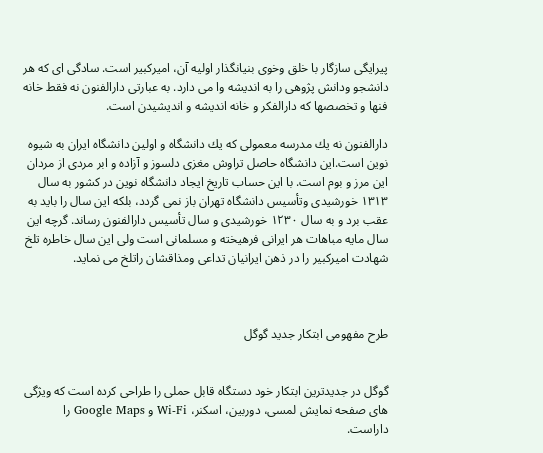پيرايگى سازگار با خلق وخوى بنيانگذار اوليه آن، اميركبير است. سادگى اى كه هر دانشجو ودانش پژوهى را به انديشه وا مى دارد. به عبارتى دارالفنون نه فقط خانه فنها و تخصصها كه دارالفكر و خانه انديشه و انديشيدن است.

دارالفنون نه يك مدرسه معمولى كه يك دانشگاه و اولين دانشگاه ايران به شيوه نوين است.اين دانشگاه حاصل تراوش مغزى دلسوز و آزاده و ابر مردى از مردان اين مرز و بوم است. با اين حساب تاريخ ايجاد دانشگاه نوين در كشور به سال ۱۳۱۳ خورشيدى وتأسيس دانشگاه تهران باز نمى گردد، بلكه اين سال را بايد به عقب برد و به سال ۱۲۳۰ خورشيدى و سال تأسيس دارالفنون رساند. گرچه اين سال مايه مباهات هر ايرانى فرهيخته و مسلمانى است ولى اين سال خاطره تلخ شهادت اميركبير را در ذهن ايرانيان تداعى ومذاقشان راتلخ مى نمايد.



طرح مفهومی ابتکار جدید گوگل


گوگل در جدیدترین ابتکار خود دستگاه قابل حملی را طراحی کرده است که ویژگی های صفحه نمایش لمسی، دوربین، اسکنر، Wi-Fi و Google Maps را داراست.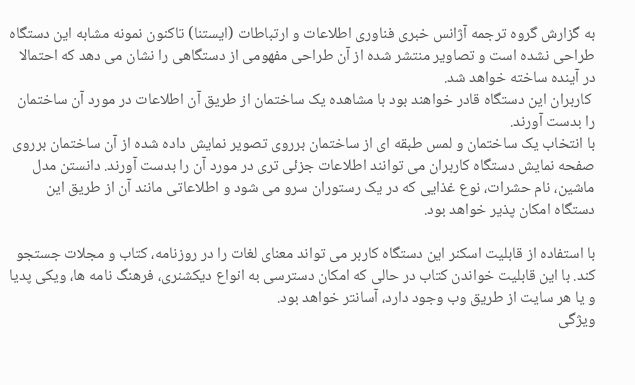به گزارش گروه ترجمه آژانس خبری فناوری اطلاعات و ارتباطات (ایستنا) تاکنون نمونه مشابه این دستگاه طراحی نشده است و تصاویر منتشر شده از آن طراحی مفهومی از دستگاهی را نشان می دهد که احتمالا در آینده ساخته خواهد شد.
 کاربران این دستگاه قادر خواهند بود با مشاهده یک ساختمان از طریق آن اطلاعات در مورد آن ساختمان را بدست آورند.
با انتخاب یک ساختمان و لمس طبقه ای از ساختمان برروی تصویر نمایش داده شده از آن ساختمان برروی صفحه نمایش دستگاه کاربران می توانند اطلاعات جزئی تری در مورد آن را بدست آورند. دانستن مدل ماشین، نام حشرات، نوع غذایی که در یک رستوران سرو می شود و اطلاعاتی مانند آن از طریق این دستگاه امکان پذیر خواهد بود.

با استفاده از قابلیت اسکنر این دستگاه کاربر می تواند معنای لغات را در روزنامه، کتاب و مجلات جستجو کند. با این قابلیت خواندن کتاب در حالی که امکان دسترسی به انواع دیکشنری، فرهنگ نامه ها، ویکی پدیا و یا هر سایت از طریق وب وجود دارد، آسانتر خواهد بود.
ویژگی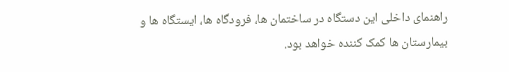راهنمای داخلی این دستگاه در ساختمان ها، فرودگاه ها، ایستگاه ها و بیمارستان ها کمک کننده خواهد بود.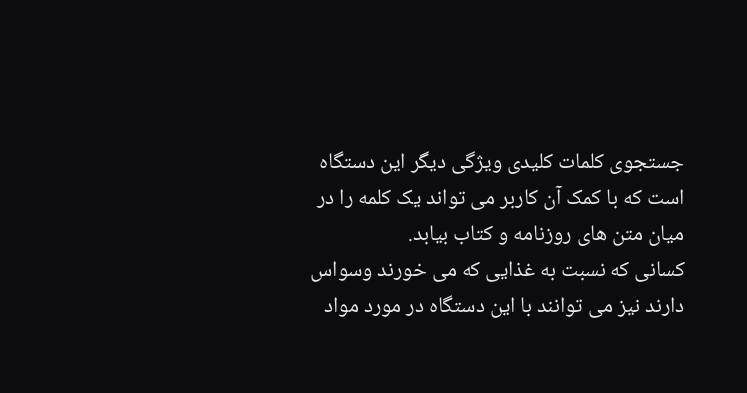جستجوی کلمات کلیدی ویژگی دیگر این دستگاه است که با کمک آن کاربر می تواند یک کلمه را در میان متن های روزنامه و کتاب بیابد.
کسانی که نسبت به غذایی که می خورند وسواس دارند نیز می توانند با این دستگاه در مورد مواد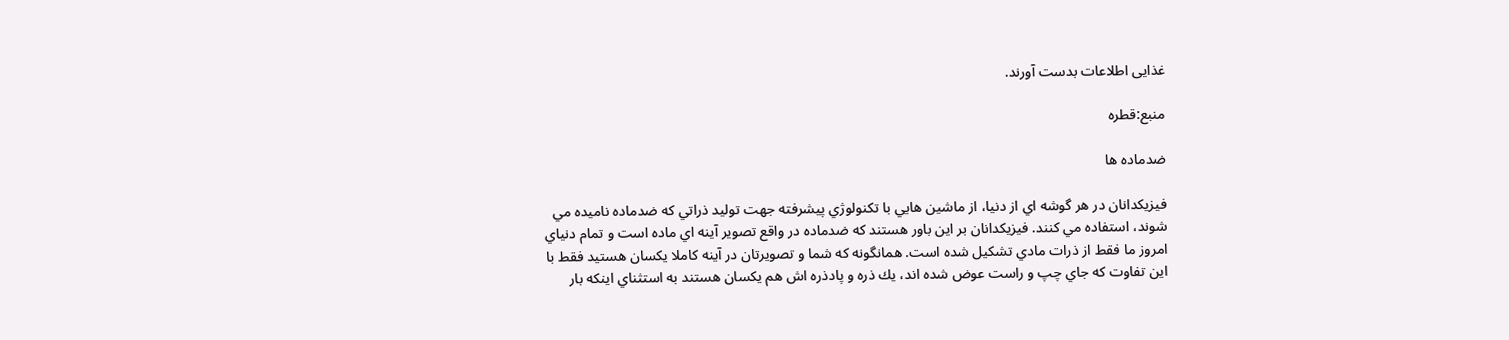غذایی اطلاعات بدست آورند.

منبع:قطره

ضدماده ها

فيزيكدانان در هر گوشه اي از دنيا، از ماشين هايي با تكنولوژي پيشرفته جهت توليد ذراتي كه ضدماده ناميده مي شوند، استفاده مي كنند. فيزيكدانان بر اين باور هستند كه ضدماده در واقع تصوير آينه اي ماده است و تمام دنياي امروز ما فقط از ذرات مادي تشكيل شده است. همانگونه كه شما و تصويرتان در آينه كاملا يكسان هستيد فقط با اين تفاوت كه جاي چپ و راست عوض شده اند، يك ذره و پادذره اش هم يكسان هستند به استثناي اينكه بار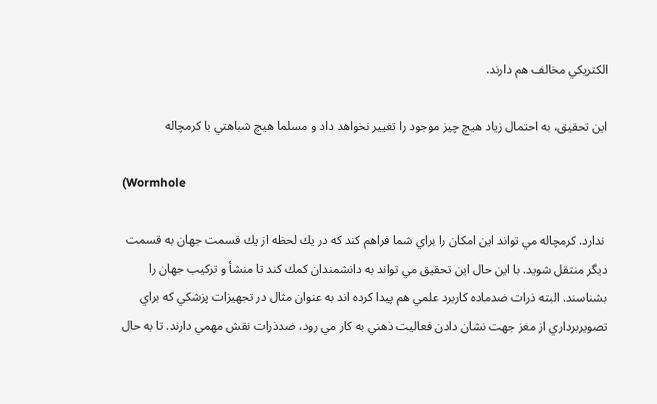الكتريكي مخالف هم دارند.

اين تحقيق، به احتمال زياد هيچ چيز موجود را تغيير نخواهد داد و مسلما هيچ شباهتي با كرمچاله

(Wormhole

 ندارد. كرمچاله مي تواند اين امكان را براي شما فراهم كند كه در يك لحظه از يك قسمت جهان به قسمت ديگر منتقل شويد. با اين حال اين تحقيق مي تواند به دانشمندان كمك كند تا منشأ و تركيب جهان را بشناسند. البته ذرات ضدماده كاربرد علمي هم پيدا كرده اند به عنوان مثال در تجهيزات پزشكي كه براي تصويربرداري از مغز جهت نشان دادن فعاليت ذهني به كار مي رود، ضدذرات نقش مهمي دارند. تا به حال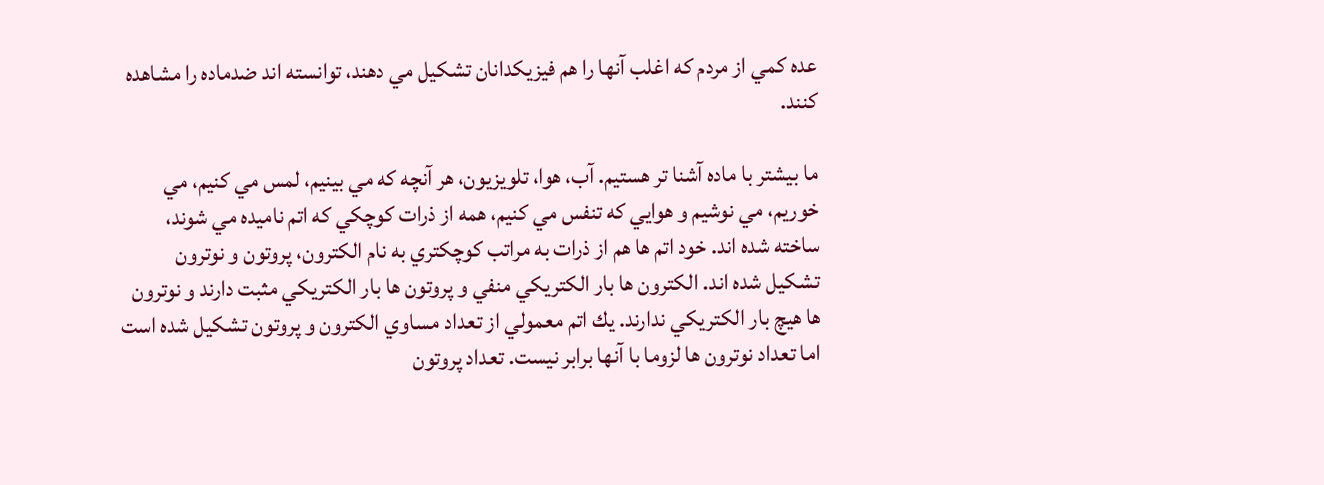عده كمي از مردم كه اغلب آنها را هم فيزيكدانان تشكيل مي دهند، توانسته اند ضدماده را مشاهده كنند.

ما بيشتر با ماده آشنا تر هستيم. آب، هوا، تلويزيون، هر آنچه كه مي بينيم، لمس مي كنيم، مي خوريم، مي نوشيم و هوايي كه تنفس مي كنيم، همه از ذرات كوچكي كه اتم ناميده مي شوند، ساخته شده اند. خود اتم ها هم از ذرات به مراتب كوچكتري به نام الكترون، پروتون و نوترون تشكيل شده اند. الكترون ها بار الكتريكي منفي و پروتون ها بار الكتريكي مثبت دارند و نوترون ها هيچ بار الكتريكي ندارند. يك اتم معمولي از تعداد مساوي الكترون و پروتون تشكيل شده است اما تعداد نوترون ها لزوما با آنها برابر نيست. تعداد پروتون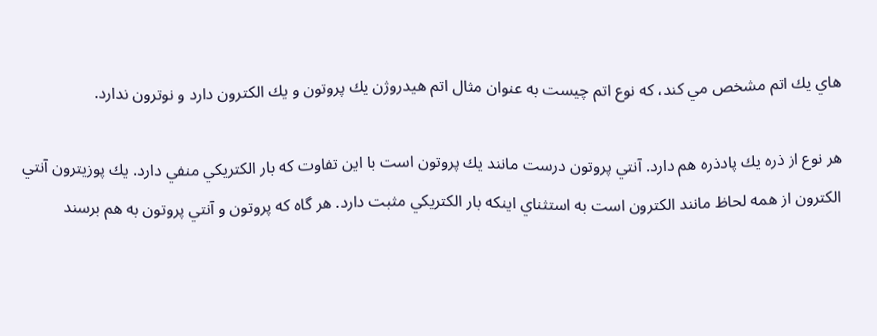هاي يك اتم مشخص مي كند، كه نوع اتم چيست به عنوان مثال اتم هيدروژن يك پروتون و يك الكترون دارد و نوترون ندارد.

هر نوع از ذره يك پادذره هم دارد. آنتي پروتون درست مانند يك پروتون است با اين تفاوت كه بار الكتريكي منفي دارد. يك پوزيترون آنتي الكترون از همه لحاظ مانند الكترون است به استثناي اينكه بار الكتريكي مثبت دارد. هر گاه كه پروتون و آنتي پروتون به هم برسند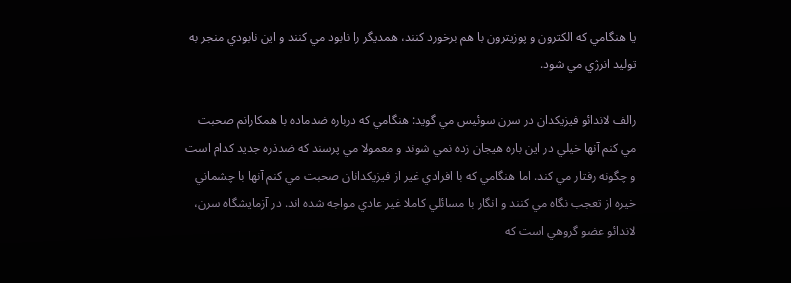يا هنگامي كه الكترون و پوزيترون با هم برخورد كنند، همديگر را نابود مي كنند و اين نابودي منجر به توليد انرژي مي شود.

رالف لاندائو فيزيكدان در سرن سوئيس مي گويد: هنگامي كه درباره ضدماده با همكارانم صحبت مي كنم آنها خيلي در اين باره هيجان زده نمي شوند و معمولا مي پرسند كه ضدذره جديد كدام است و چگونه رفتار مي كند. اما هنگامي كه با افرادي غير از فيزيكدانان صحبت مي كنم آنها با چشماني خيره از تعجب نگاه مي كنند و انگار با مسائلي كاملا غير عادي مواجه شده اند. در آزمايشگاه سرن، لاندائو عضو گروهي است كه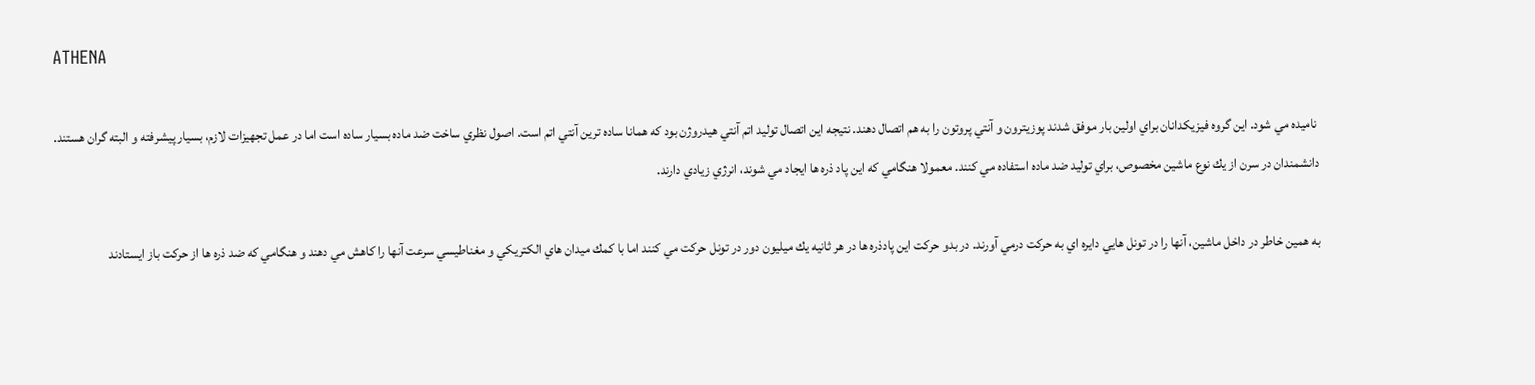ATHENA

 ناميده مي شود. اين گروه فيزيكدانان براي اولين بار موفق شدند پوزيترون و آنتي پروتون را به هم اتصال دهند. نتيجه اين اتصال توليد اتم آنتي هيدروژن بود كه همانا ساده ترين آنتي اتم است. اصول نظري ساخت ضد ماده بسيار ساده است اما در عمل تجهيزات لازم، بسيار پيشرفته و البته گران هستند. دانشمندان در سرن از يك نوع ماشين مخصوص، براي توليد ضد ماده استفاده مي كنند. معمولا هنگامي كه اين پاد ذره ها ايجاد مي شوند، انرژي زيادي دارند.

به همين خاطر در داخل ماشين، آنها را در تونل هايي دايره اي به حركت درمي آورند. در بدو حركت اين پادذره ها در هر ثانيه يك ميليون دور در تونل حركت مي كنند اما با كمك ميدان هاي الكتريكي و مغناطيسي سرعت آنها را كاهش مي دهند و هنگامي كه ضد ذره ها از حركت باز ايستادند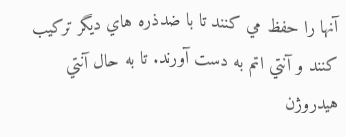آنها را حفظ مي كنند تا با ضدذره هاي ديگر تركيب كنند و آنتي اتم به دست آورند. تا به حال آنتي هيدروژن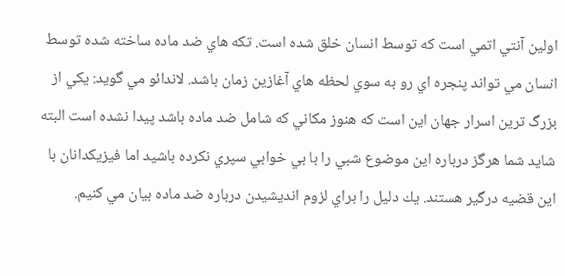اولين آنتي اتمي است كه توسط انسان خلق شده است. تكه هاي ضد ماده ساخته شده توسط انسان مي تواند پنجره اي رو به سوي لحظه هاي آغازين زمان باشد. لاندائو مي گويد: يكي از بزرگ ترين اسرار جهان اين است كه هنوز مكاني كه شامل ضد ماده باشد پيدا نشده است البته شايد شما هرگز درباره اين موضوع شبي را با بي خوابي سپري نكرده باشيد اما فيزيكدانان با اين قضيه درگير هستند. يك دليل را براي لزوم انديشيدن درباره ضد ماده بيان مي كنيم.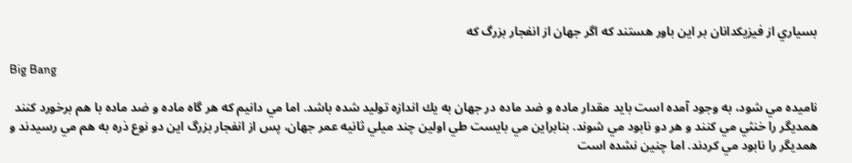بسياري از فيزيكدانان بر اين باور هستند كه اگر جهان از انفجار بزرگ كه

Big Bang

ناميده مي شود، به وجود آمده است بايد مقدار ماده و ضد ماده در جهان به يك اندازه توليد شده باشد. اما مي دانيم كه هر گاه ماده و ضد ماده با هم برخورد كنند همديگر را خنثي مي كنند و هر دو نابود مي شوند. بنابراين مي بايست طي اولين چند ميلي ثانيه عمر جهان، پس از انفجار بزرگ اين دو نوع ذره به هم مي رسيدند و همديگر را نابود مي كردند. اما چنين نشده است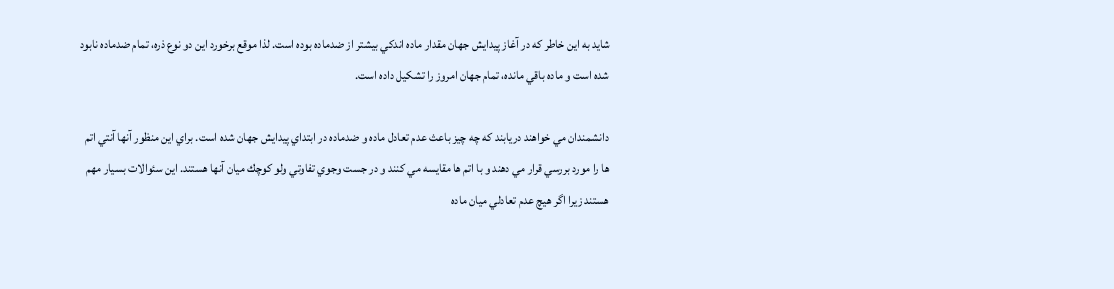شايد به اين خاطر كه در آغاز پيدايش جهان مقدار ماده اندكي بيشتر از ضدماده بوده است. لذا موقع برخورد اين دو نوع ذره، تمام ضدماده نابود شده است و ماده باقي مانده، تمام جهان امروز را تشكيل داده است.

دانشمندان مي خواهند دريابند كه چه چيز باعث عدم تعادل ماده و ضدماده در ابتداي پيدايش جهان شده است. براي اين منظور آنها آنتي اتم ها را مورد بررسي قرار مي دهند و با اتم ها مقايسه مي كنند و در جست وجوي تفاوتي ولو كوچك ميان آنها هستند. اين سئوالات بسيار مهم هستند زيرا اگر هيچ عدم تعادلي ميان ماده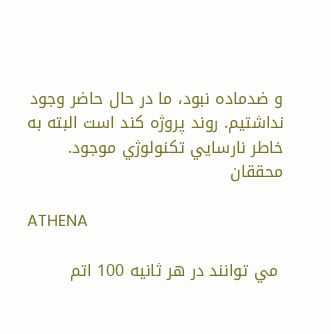و ضدماده نبود، ما در حال حاضر وجود نداشتيم. روند پروژه كند است البته به خاطر نارسايي تكنولوژي موجود. محققان

ATHENA

 مي توانند در هر ثانيه 100 اتم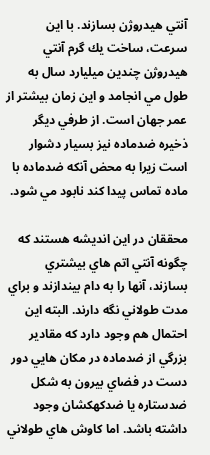آنتي هيدروژن بسازند. با اين سرعت، ساخت يك گرم آنتي هيدروژن چندين ميليارد سال به طول مي انجامد و اين زمان بيشتر از عمر جهان است. از طرفي ديگر ذخيره ضدماده نيز بسيار دشوار است زيرا به محض آنكه ضدماده با ماده تماس پيدا كند نابود مي شود.

محققان در اين انديشه هستند كه چگونه آنتي اتم هاي بيشتري بسازند، آنها را به دام بيندازند و براي مدت طولاني نگه دارند. البته اين احتمال هم وجود دارد كه مقادير بزرگي از ضدماده در مكان هايي دور دست در فضاي بيرون به شكل ضدستاره يا ضدكهكشان وجود داشته باشد. اما كاوش هاي طولاني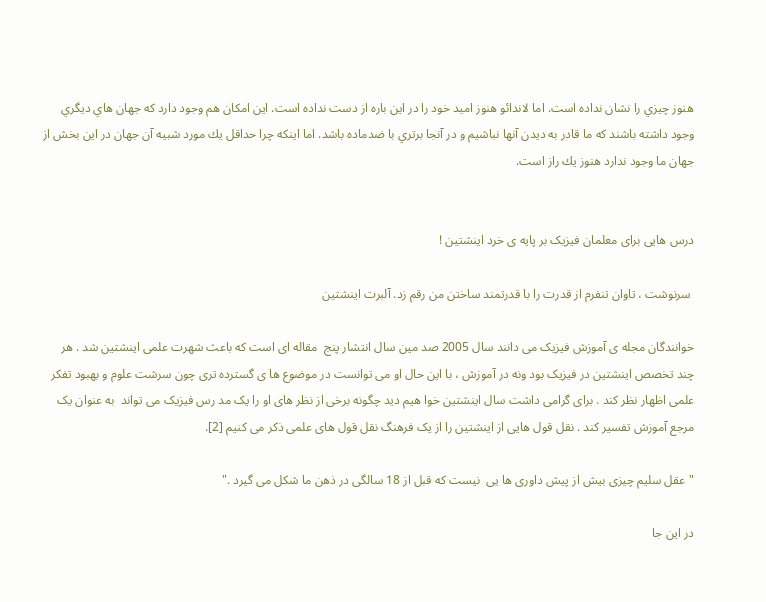هنوز چيزي را نشان نداده است. اما لاندائو هنوز اميد خود را در اين باره از دست نداده است. اين امكان هم وجود دارد كه جهان هاي ديگري وجود داشته باشند كه ما قادر به ديدن آنها نباشيم و در آنجا برتري با ضدماده باشد. اما اينكه چرا حداقل يك مورد شبيه آن جهان در اين بخش از جهان ما وجود ندارد هنوز يك راز است.


درس هايی برای معلمان فيزيک بر پايه ی خرد اينشتين !

 سرنوشت ، تاوان تنفرم از قدرت را با قدرتمند ساختن من رقم زد. آلبرت اينشتين

خوانندگان مجله ی آموزش فیزیک می دانند سال 2005 صد مین سال انتشار پنج  مقاله ای است که باعث شهرت علمی اينشتین شد . هر چند تخصص اينشتين در فیزیک بود ونه در آموزش ، با این حال او می توانست در موضوع ها ی گسترده تری چون سرشت علوم و بهبود تفکر علمی اظهار نظر کند . برای گرامی داشت سال اينشتين خوا هیم دید چگونه برخی از نظر های او را يک مد رس فیزیک می تواند  به عنوان یک مرجع آموزش تفسیر کند . نقل قول هایی از اينشتين را از یک فرهنگ نقل قول های علمی ذکر می کنیم [2].

"عقل سلیم چیزی بیش از پیش داوری ها یی  نیست که قبل از 18 سالگی در ذهن ما شکل می گیرد ."

در این جا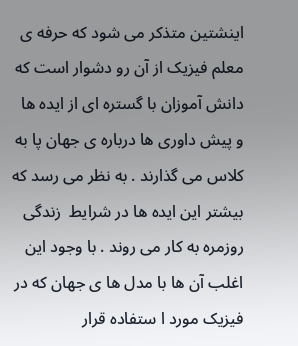اينشتین متذکر می شود که حرفه ی معلم فیزیک از آن رو دشوار است که دانش آموزان با گستره ای از ایده ها و پيش داوری ها درباره ی جهان پا به کلاس می گذارند . به نظر می رسد که بیشتر این ایده ها در شرایط  زندگی روزمره به کار می روند . با وجود این اغلب آن ها با مدل ها ی جهان که در فیزیک مورد ا ستفاده قرار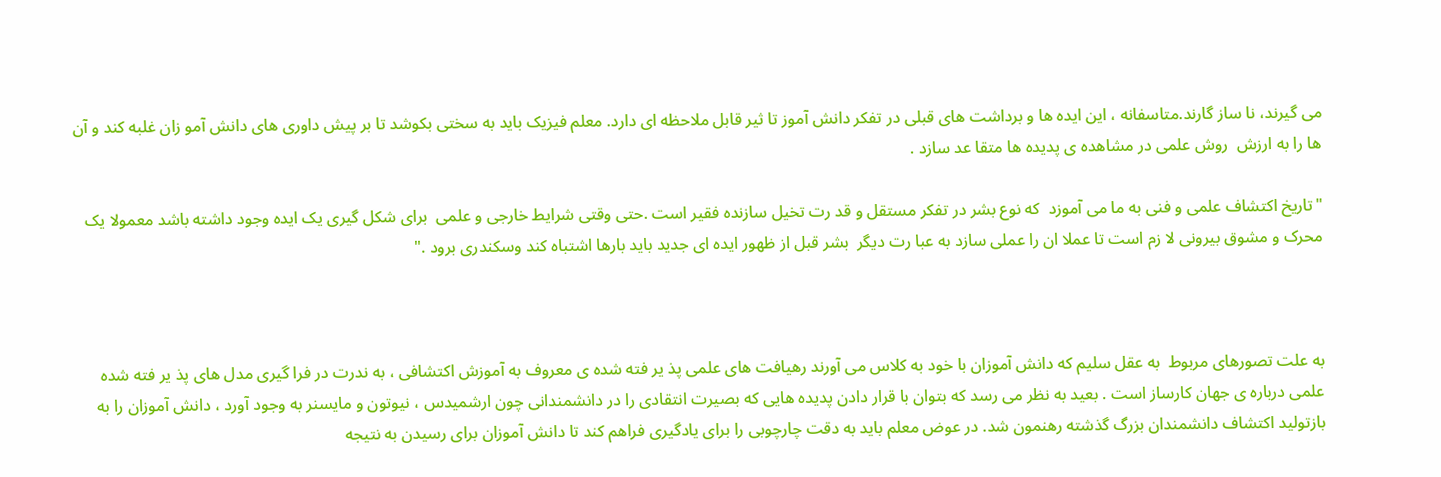می گیرند، نا ساز گارند.متاسفانه ، این ايده ها و برداشت های قبلی در تفکر دانش آموز تا ثیر قابل ملاحظه ای دارد. معلم فیزیک باید به سختی بکوشد تا بر پیش داوری های دانش آمو زان غلبه کند و آن ها را به ارزش  روش علمی در مشاهده ی پدیده ها متقا عد سازد .

"تاریخ اکتشاف علمی و فنی به ما می آموزد  که نوع بشر در تفکر مستقل و قد رت تخیل سازنده فقیر است .حتی وقتی شرایط خارجی و علمی  برای شکل گیری یک ایده وجود داشته باشد معمولا یک محرک و مشوق بیرونی لا زم است تا عملا ان را عملی سازد به عبا رت دیگر  بشر قبل از ظهور ایده ای جدید بايد بارها اشتباه کند وسکندری برود ."



به علت تصورهای مربوط  به عقل سلیم که دانش آموزان با خود به کلاس می آورند رهیافت های علمی پذ یر فته شده ی معروف به آموزش اکتشافی ، به ندرت در فرا گیری مدل های پذ یر فته شده علمی درباره ی جهان کارساز است . بعید به نظر می رسد که بتوان با قرار دادن پدیده هایی که بصیرت انتقادی را در دانشمندانی چون ارشمیدس ، نیوتون و مايسنر به وجود آورد ، دانش آموزان را به بازتولید اکتشاف دانشمندان بزرگ گذشته رهنمون شد. در عوض معلم باید به دقت چارچوبی را برای یادگیری فراهم کند تا دانش آموزان برای رسیدن به نتیجه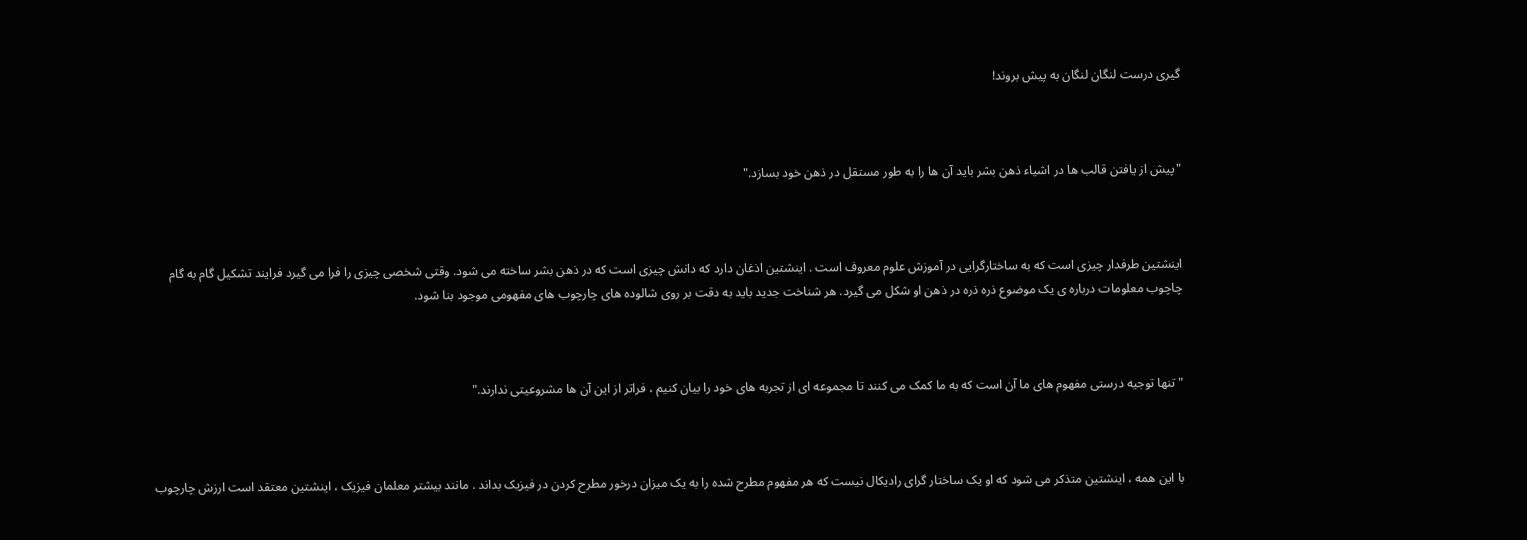گیری درست لنگان لنگان به پیش بروند!



"پیش از یافتن قالب ها در اشیاء ذهن بشر باید آن ها را به طور مستقل در ذهن خود بسازد."



اینشتین طرفدار چیزی است که به ساختارگرایی در آموزش علوم معروف است . اینشتین اذغان دارد که دانش چیزی است که در ذهن بشر ساخته می شود. وقتی شخصی چیزی را فرا می گیرد فرایند تشکیل گام به گام چاچوب معلومات درباره ی یک موضوع ذره ذره در ذهن او شکل می گیرد. هر شناخت جدید باید به دقت بر روی شالوده های چارچوب های مفهومی موجود بنا شود.



" تنها توجیه درستی مفهوم های ما آن است که به ما کمک می کنند تا مجموعه ای از تجربه های خود را بیان کنیم ، فراتر از این آن ها مشروعیتی ندارند."



با این همه ، اینشتین متذکر می شود که او یک ساختار گرای رادیکال نیست که هر مفهوم مطرح شده را به یک میزان درخور مطرح کردن در فیزیک بداند . مانند بیشتر معلمان فیزیک ، اینشتین معتقد است ارزش چارچوب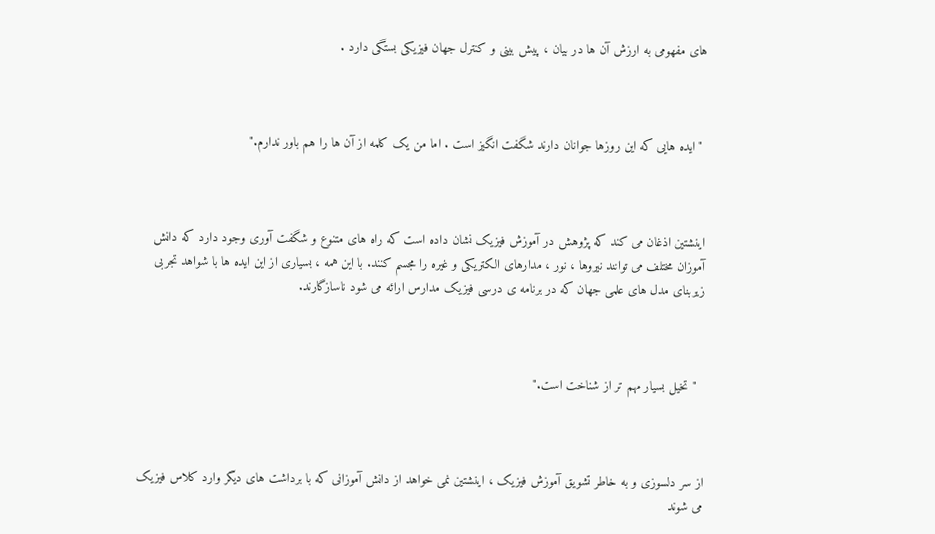های مفهومی به ارزش آن ها در بیان ، پیش بینی و کنترل جهان فیزیکی بستگی دارد .



 " ایده هایی که این روزها جوانان دارند شگفت انگیز است . اما من یک کلمه از آن ها را هم باور ندارم."



اینشتین اذغان می کند که پژوهش در آموزش فیزیک نشان داده است که راه های متنوع و شگفت آوری وجود دارد که دانش آموزان مختلف می توانند نیروها ، نور ، مدارهای الکتریکی و غیره را مجسم کنند. با این همه ، بسیاری از این ایده ها با شواهد تجربی زیربنای مدل های علمی جهان که در برنامه ی درسی فیزیک مدارس ارائه می شود ناسازگارند.



  "تخیل بسیار مهم تر از شناخت است."



از سر دلسوزی و به خاطر تشویق آموزش فیزیک ، اینشتین نمی خواهد از دانش آموزانی که با برداشت های دیگر وارد کلاس فیزیک می شوند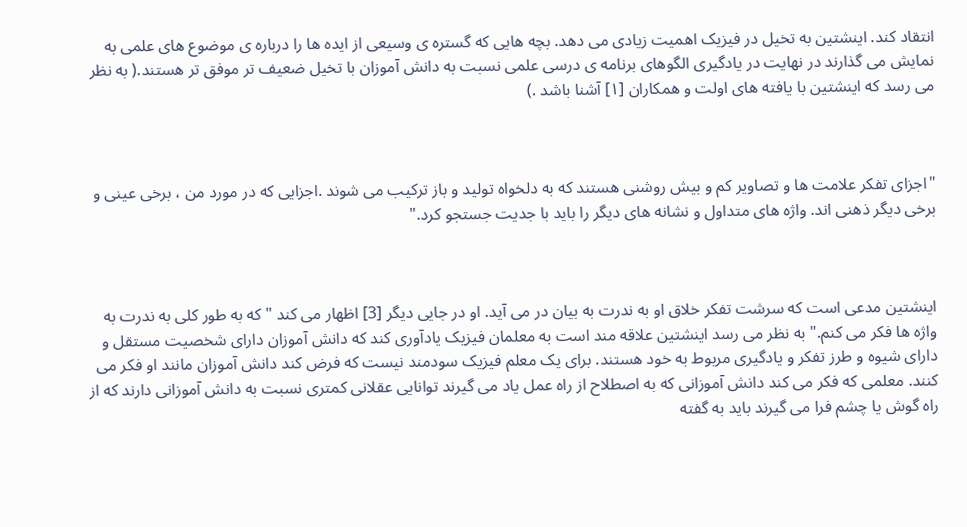انتقاد کند. اینشتین به تخیل در فیزیک اهمیت زیادی می دهد. بچه هایی که گستره ی وسیعی از ایده ها را درباره ی موضوع های علمی به نمایش می گذارند در نهایت در یادگیری الگوهای برنامه ی درسی علمی نسبت به دانش آموزان با تخیل ضعیف تر موفق تر هستند.( به نظر می رسد که اينشتين با يافته های اولت و همکاران [۱] آشنا باشد .)



"اجزای تفکر علامت ها و تصاویر کم و بیش روشنی هستند که به دلخواه تولید و باز ترکیب می شوند .اجزایی که در مورد من ، برخی عینی و برخی دیگر ذهنی اند. واژه های متداول و نشانه های دیگر را باید با جدیت جستجو کرد."



اینشتین مدعی است که سرشت تفکر خلاق او به ندرت به بیان در می آید. او در جایی دیگر [3] اظهار می کند "که به طور کلی به ندرت به واژه ها فکر می کنم." به نظر می رسد اینشتین علاقه مند است به معلمان فیزیک یادآوری کند که دانش آموزان دارای شخصیت مستقل و دارای شیوه و طرز تفکر و یادگیری مربوط به خود هستند. برای یک معلم فیزیک سودمند نیست که فرض کند دانش آموزان مانند او فکر می کنند. معلمی که فکر می کند دانش آموزانی که به اصطلاح از راه عمل یاد می گیرند توانایی عقلانی کمتری نسبت به دانش آموزانی دارند که از راه گوش یا چشم فرا می گیرند باید به گفته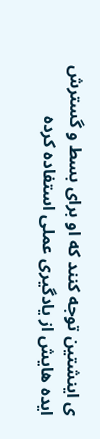ی اینشتین توجه کنند که او برای بسط و گسترش ایده هایش از یادگیری عملی استفاده کرده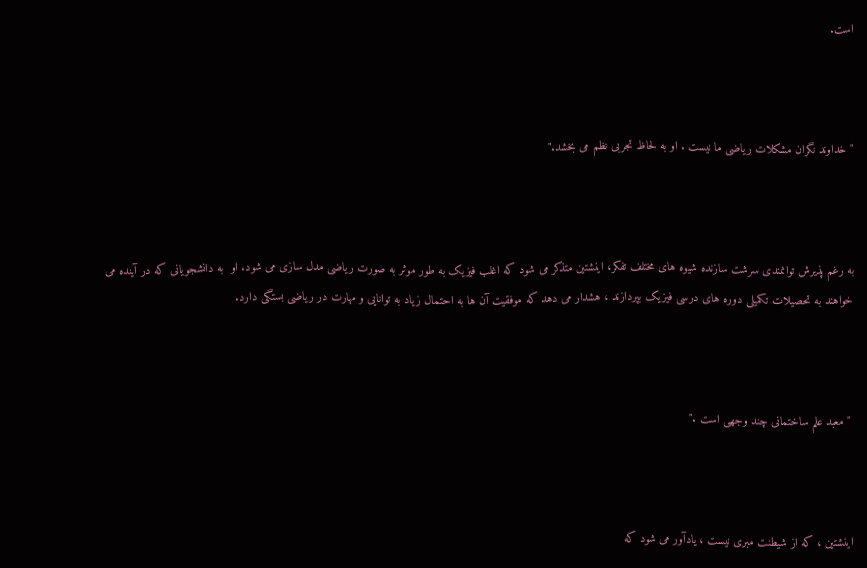است.



" خداوند نگران مشکلات ریاضی ما نیست . او به لحاظ تجربی نظم می بخشد."



به رغم پذیرش توانمندی سرشت سازنده شیوه های مختلف تفکر، اینشتین متذکر می شود که اغلب فیزیک به طور موثر به صورت ریاضی مدل سازی می شود. او  به دانشجویانی که در آینده می خواهند به تحصیلات تکمیلی دوره های درسی فیزیک بپردازند ، هشدار می دهد که موفقیت آن ها به احتمال زیاد به توانایی و مهارت در ریاضی بستگی دارد.



 " معبد علم ساختمانی چند وجهی است ."



اینشتین ، که از شیطنت مبری نیست ، یادآور می شود که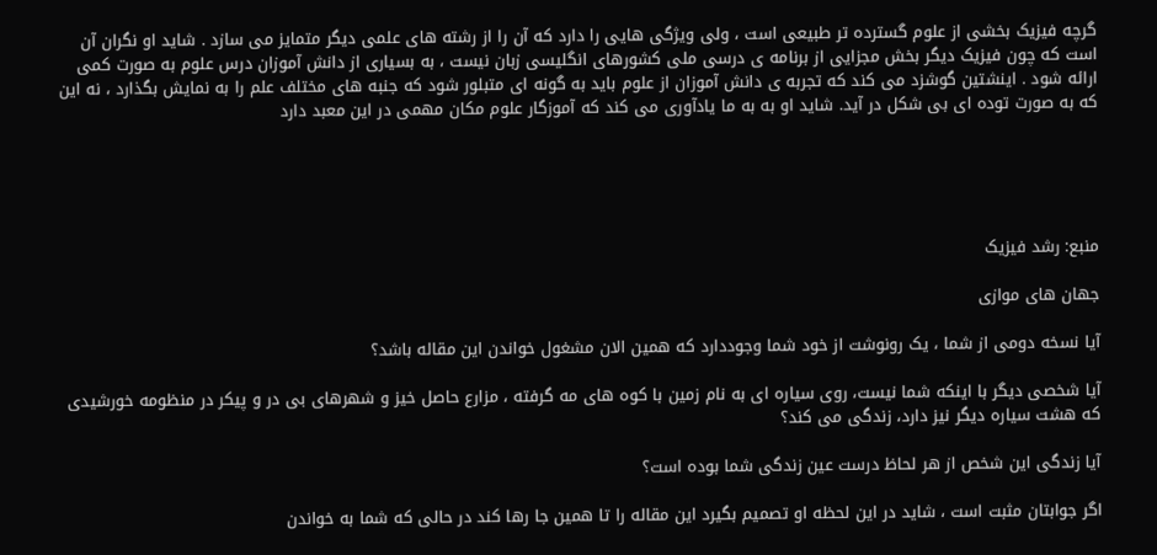گرچه فیزیک بخشی از علوم گسترده تر طبیعی است ، ولی ویژگی هایی را دارد که آن را از رشته های علمی دیگر متمایز می سازد . شاید او نگران آن است که چون فیزیک دیگر بخش مجزایی از برنامه ی درسی ملی کشورهای انگلیسی زبان نیست ، به بسیاری از دانش آموزان درس علوم به صورت کمی ارائه شود . اینشتین گوشزد می کند که تجربه ی دانش آموزان از علوم باید به گونه ای متبلور شود که جنبه های مختلف علم را به نمایش بگذارد ، نه این که به صورت توده ای بی شکل در آید. شاید او به به ما یادآوری می کند که آموزگار علوم مکان مهمی در این معبد دارد





منبع: رشد فیزیک

جهان های موازی

آیا نسخه دومی از شما ، یک رونوشت از خود شما وجوددارد که همین الان مشغول خواندن این مقاله باشد؟

آیا شخصی دیگر با اینکه شما نیست، روی سیاره ای به نام زمین با کوه های مه گرفته ، مزارع حاصل خیز و شهرهای بی در و پیکر در منظومه خورشیدی که هشت سیاره دیگر نیز دارد، زندگی می کند؟

آیا زندگی این شخص از هر لحاظ درست عین زندگی شما بوده است؟

اگر جوابتان مثبت است ، شاید در این لحظه او تصمیم بگیرد این مقاله را تا همین جا رها کند در حالی که شما به خواندن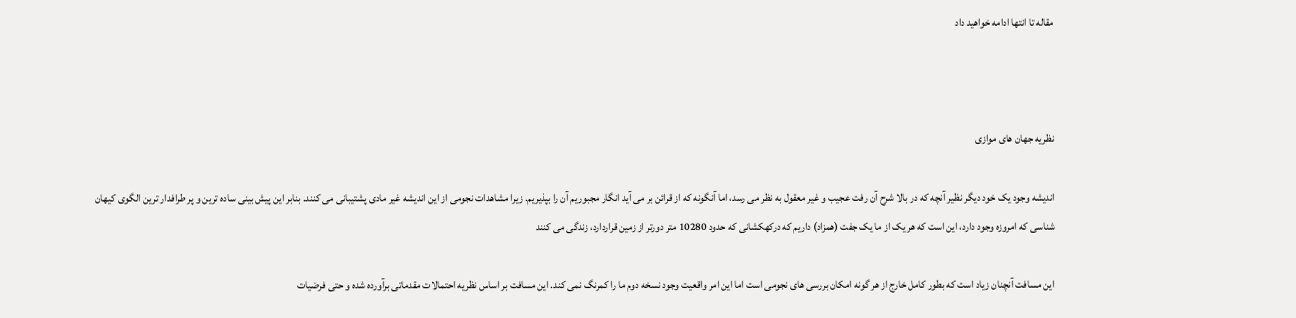مقاله تا انتها ادامه خواهید داد



نظریه جهان های موازی

اندیشه وجود یک خود دیگر نظیر آنچه که در بالا شرح آن رفت عجیب و غیر معقول به نظر می رسد، اما آنگونه که از قرائن بر می آید انگار مجبوریم آن را بپذیریم. زیرا مشاهدات نجومی از این اندیشه غیر مادی پشتیبانی می کنند. بنابر این پیش بینی ساده ترین و پر طرافدار ترین الگوی کیهان شناسی که امروزه وجود دارد، این است که هر یک از ما یک جفت (همزاد) داریم که درکهکشانی که حدود 10280 متر دورتر از زمین قراردارد، زندگی می کنند

این مسافت آنچنان زیاد است که بطور کامل خارج از هر گونه امکان بررسی های نجومی است اما این امر واقعیت وجود نسخه دوم ما را کمرنگ نمی کند. این مسافت بر اساس نظریه احتمالات مقدماتی برآورده شده و حتی فرضیات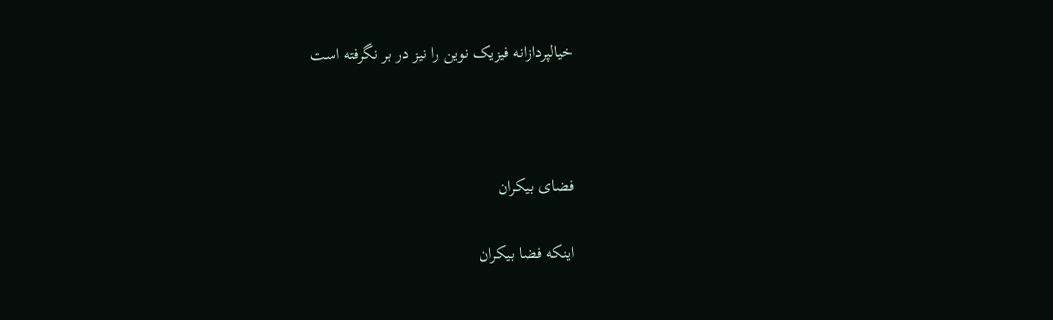خیالپردازانه فیزیک نوین را نیز در بر نگرفته است



فضای بیکران

اینکه فضا بیکران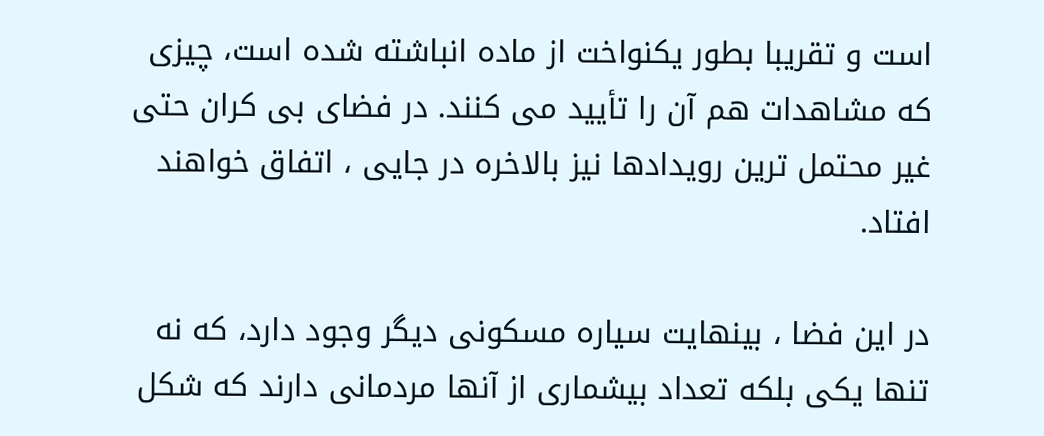است و تقریبا بطور یکنواخت از ماده انباشته شده است، چیزی که مشاهدات هم آن را تأیید می کنند. در فضای بی کران حتی غیر محتمل ترین رویدادها نیز بالاخره در جایی ، اتفاق خواهند افتاد.

در این فضا ، بینهایت سیاره مسکونی دیگر وجود دارد، که نه تنها یکی بلکه تعداد بیشماری از آنها مردمانی دارند که شکل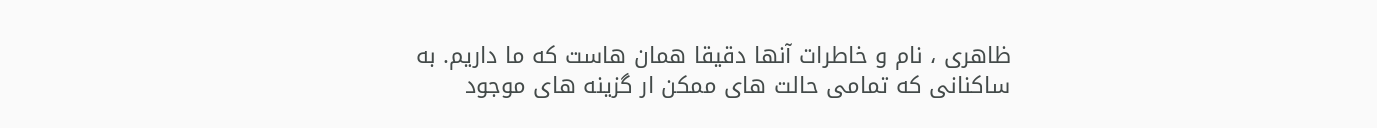ظاهری ، نام و خاطرات آنها دقیقا همان هاست که ما داریم. به ساکنانی که تمامی حالت های ممکن ار گزینه های موجود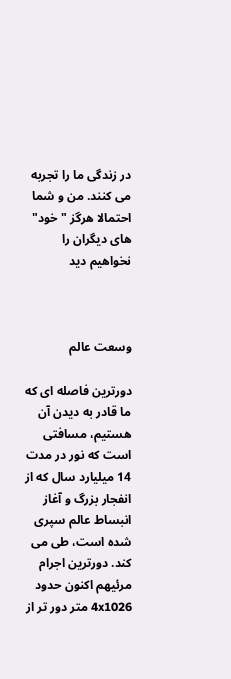در زندگی ما را تجربه می کنند. من و شما احتمالا هرگز "خود" های دیگران را نخواهیم دید



وسعت عالم

دورترین فاصله ای که ما قادر به دیدن آن هستیم، مسافتی است که نور در مدت 14 میلیارد سال که از انفجار بزرگ و آغاز انبساط عالم سپری شده است، طی می کند. دورترین اجرام مرئیهم اکنون حدود 4x1026 متر دور تر از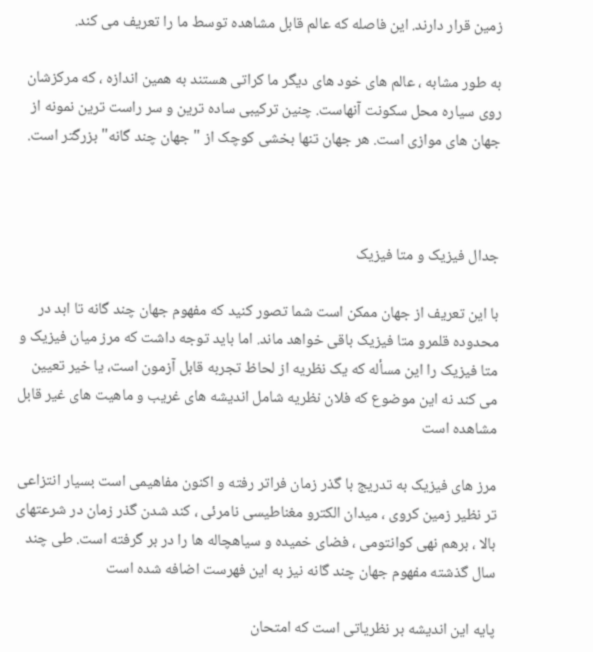زمین قرار دارند. این فاصله که عالم قابل مشاهده توسط ما را تعریف می کند.

به طور مشابه ، عالم های خود های دیگر ما کراتی هستند به همین اندازه ، که مرکزشان روی سیاره محل سکونت آنهاست. چنین ترکیبی ساده ترین و سر راست ترین نمونه از جهان های موازی است. هر جهان تنها بخشی کوچک از "جهان چند گانه" بزرگتر است.



جدال فیزیک و متا فیزیک

با این تعریف از جهان ممکن است شما تصور کنید که مفهوم جهان چند گانه تا ابد در محدوده قلمرو متا فیزیک باقی خواهد ماند. اما باید توجه داشت که مرز میان فیزیک و متا فیزیک را این مسأله که یک نظریه از لحاظ تجربه قابل آزمون است، یا خیر تعیین می کند نه این موضوع که فلان نظریه شامل اندیشه های غریب و ماهیت های غیر قابل مشاهده است

مرز های فیزیک به تدریج با گذر زمان فراتر رفته و اکنون مفاهیمی است بسیار انتزاعی تر نظیر زمین کروی ، میدان الکترو مغناطیسی نامرئی ، کند شدن گذر زمان در شرعتهای بالا ، برهم نهی کوانتومی ، فضای خمیده و سیاهچاله ها را در بر گرفته است. طی چند سال گذشته مفهوم جهان چند گانه نیز به این فهرست اضافه شده است

پایه این اندیشه بر نظریاتی است که امتحان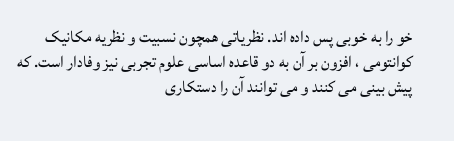خو را به خوبی پس داده اند. نظریاتی همچون نسبیت و نظریه مکانیک کوانتومی ، افزون بر آن به دو قاعده اساسی علوم تجربی نیز وفادار است. که پیش بینی می کنند و می توانند آن را دستکاری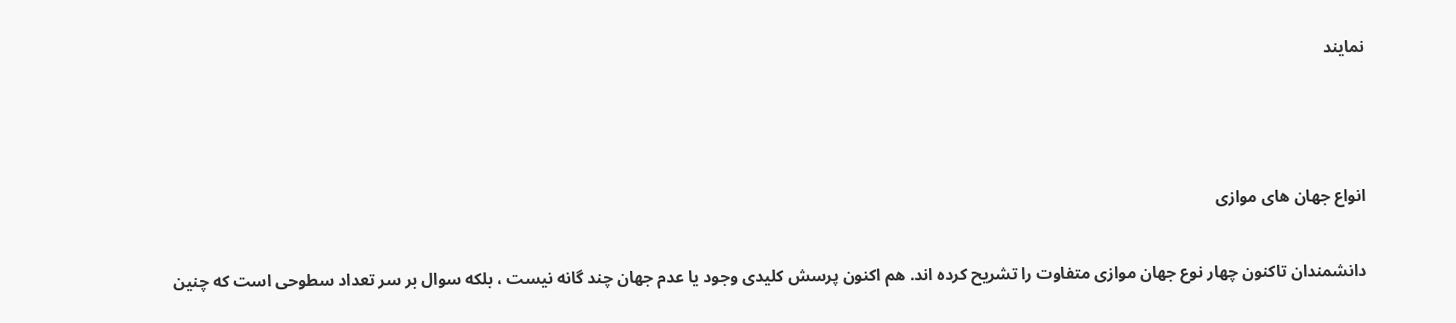نمایند



انواع جهان های موازی

دانشمندان تاکنون چهار نوع جهان موازی متفاوت را تشریح کرده اند. هم اکنون پرسش کلیدی وجود یا عدم جهان چند گانه نیست ، بلکه سوال بر سر تعداد سطوحی است که چنین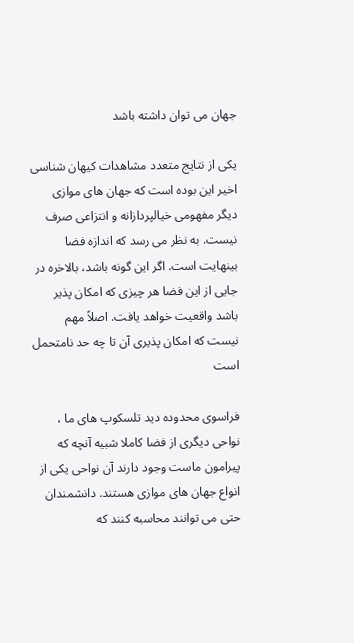جهان می توان داشته باشد

یکی از نتایج متعدد مشاهدات کیهان شناسی اخیر این بوده است که جهان های موازی دیگر مفهومی خیالپردازانه و انتزاعی صرف نیست. به نظر می رسد که اندازه فضا بینهایت است. اگر این گونه باشد، بالاخره در جایی از این فضا هر چیزی که امکان پذیر باشد واقعیت خواهد یافت. اصلاً مهم نیست که امکان پذیری آن تا چه حد نامتحمل است

فراسوی محدوده دید تلسکوپ های ما ، نواحی دیگری از فضا کاملا شبیه آنچه که پیرامون ماست وجود دارند آن نواحی یکی از انواع جهان های موازی هستند. دانشمندان حتی می توانند محاسبه کنند که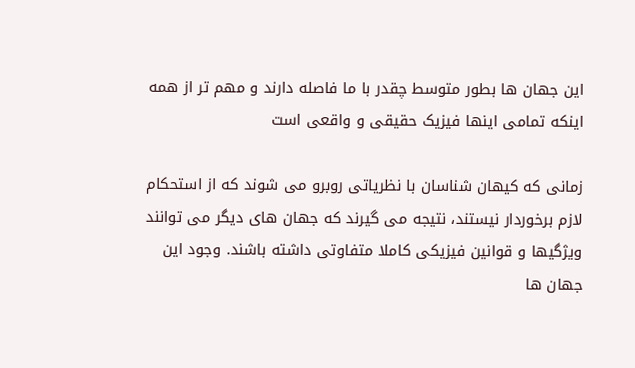این جهان ها بطور متوسط چقدر با ما فاصله دارند و مهم تر از همه اینکه تمامی اینها فیزیک حقیقی و واقعی است

زمانی که کیهان شناسان با نظریاتی روبرو می شوند که از استحکام لازم برخوردار نیستند، نتیجه می گیرند که جهان های دیگر می توانند ویژگیها و قوانین فیزیکی کاملا متفاوتی داشته باشند. وجود این جهان ها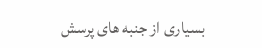بسیاری از جنبه های پرسش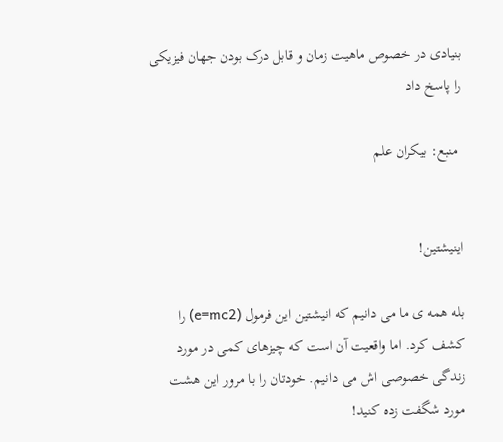بنیادی در خصوص ماهیت زمان و قابل درک بودن جهان فیزیکی را پاسخ داد

 منبع: بیکران علم


اینیشتین!

بله همه ی ما می دانیم که انيشتين این فرمول (e=mc2) را کشف کرد. اما واقعیت آن است که چیزهای کمی در مورد زندگی خصوصی اش می دانیم. خودتان را با مرور این هشت مورد شگفت زده کنید!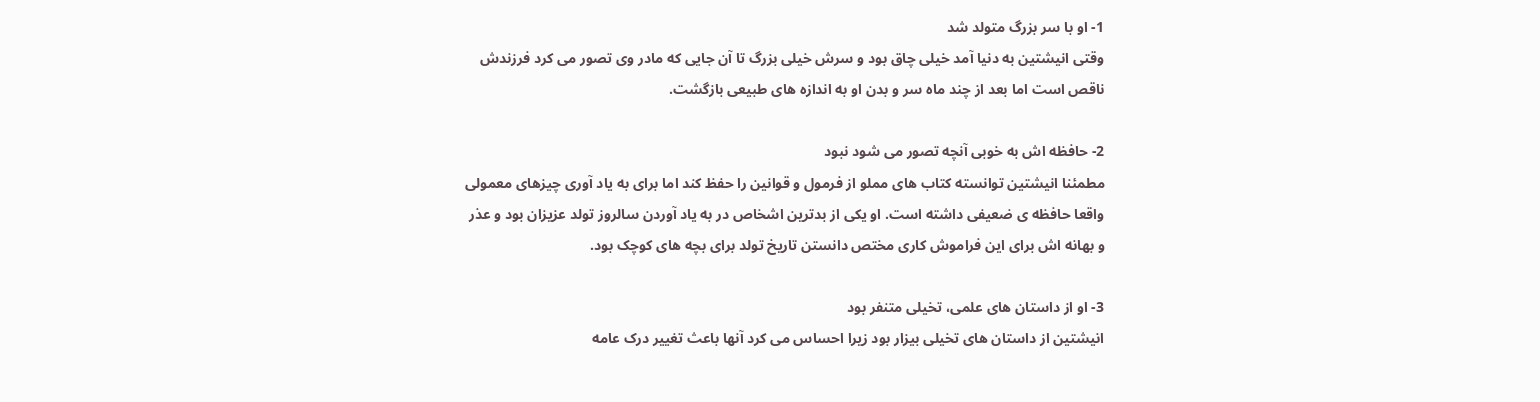1- او با سر بزرگ متولد شد
وقتی انيشتين به دنیا آمد خیلی چاق بود و سرش خیلی بزرگ تا آن جایی که مادر وی تصور می کرد فرزندش ناقص است اما بعد از چند ماه سر و بدن او به اندازه های طبیعی بازگشت.

2- حافظه اش به خوبی آنچه تصور می شود نبود
مطمئنا انيشتين توانسته کتاب های مملو از فرمول و قوانین را حفظ کند اما برای به یاد آوری چیزهای معمولی واقعا حافظه ی ضعیفی داشته است. او یکی از بدترین اشخاص در به یاد آوردن سالروز تولد عزیزان بود و عذر و بهانه اش برای این فراموش کاری مختص دانستن تاریخ تولد برای بچه های کوچک بود.

3- او از داستان های علمی، تخیلی متنفر بود
انيشتين از داستان های تخیلی بیزار بود زیرا احساس می کرد آنها باعث تغییر درک عامه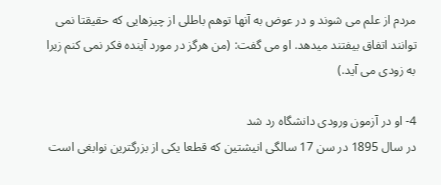مردم از علم می شوند و در عوض به آنها توهم باطلی از چیزهایی که حقیقتا نمی توانند اتفاق بیفتند میدهد. او می گفت: (من هرگز در مورد آینده فکر نمی کنم زیرا به زودی می آید.)

4- او در آزمون ورودی دانشگاه رد شد
در سال 1895 در سن 17 سالگی انيشتين که قطعا یکی از بزرگترین نوابغی است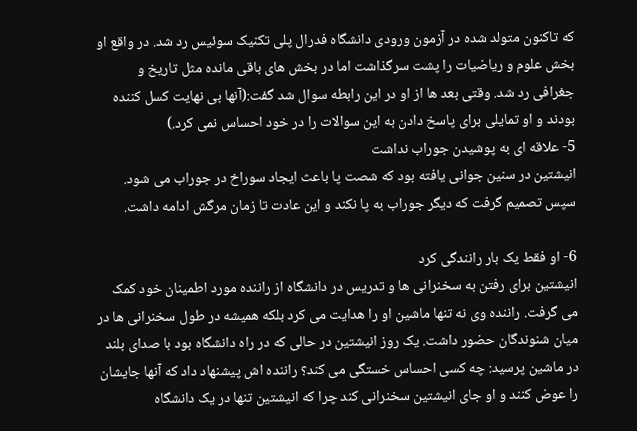که تاکنون متولد شده در آزمون ورودی دانشگاه فدرال پلی تکنیک سوئیس رد شد. در واقع او بخش علوم و ریاضیات را پشت سرگذاشت اما در بخش های باقی مانده مثل تاریخ و جغرافی رد شد. وقتی بعد ها از او در این رابطه سوال شد گفت:(آنها بی نهایت کسل کننده بودند و او تمایلی برای پاسخ دادن به این سوالات را در خود احساس نمی کرد.)
5- علاقه ای به پوشیدن جوراب نداشت
انيشتين در سنین جوانی یافته بود که شصت پا باعث ایجاد سوراخ در جوراب می شود. سپس تصمیم گرفت که دیگر جوراب به پا نکند و این عادت تا زمان مرگش ادامه داشت.

6- او فقط یک بار رانندگی کرد
انيشتين برای رفتن به سخنرانی ها و تدریس در دانشگاه از راننده مورد اطمینان خود کمک می گرفت. راننده وی نه تنها ماشین او را هدایت می کرد بلکه همیشه در طول سخنرانی ها در میان شنوندگان حضور داشت. یک روز انيشتين در حالی که در راه دانشگاه بود با صدای بلند در ماشین پرسید: چه کسی احساس خستگی می کند؟ راننده اش پیشنهاد داد که آنها جایشان را عوض کنند و او جای انيشتين سخنرانی کند چرا که انيشتين تنها در یک دانشگاه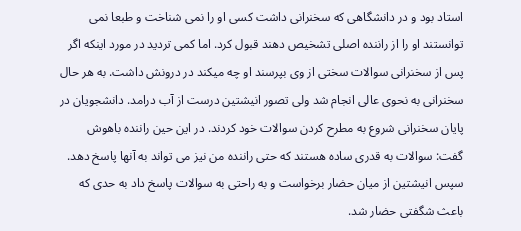استاد بود و در دانشگاهی که سخنرانی داشت کسی او را نمی شناخت و طبعا نمی توانستند او را از راننده اصلی تشخیص دهند قبول کرد. اما کمی تردید در مورد اینکه اگر پس از سخنرانی سوالات سختی از وی بپرسند او چه میکند در درونش داشت. به هر حال سخنرانی به نحوی عالی انجام شد ولی تصور انيشتين درست از آب درامد. دانشجویان در پایان سخنرانی شروع به مطرح کردن سوالات خود کردند. در این حین راننده باهوش گفت: سوالات به قدری ساده هستند که حتی راننده من نیز می تواند به آنها پاسخ دهد. سپس انيشتين از میان حضار برخواست و به راحتی به سوالات پاسخ داد به حدی که باعث شگفتی حضار شد.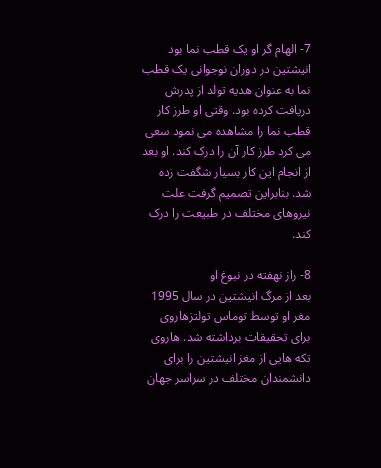7- الهام گر او یک قطب نما بود
انيشتين در دوران نوجوانی یک قطب نما به عنوان هدیه تولد از پدرش دریافت کرده بود. وقتی او طرز کار قطب نما را مشاهده می نمود سعی می کرد طرز کار آن را درک کند. او بعد از انجام این کار بسیار شگفت زده شد. بنابراین تصمیم گرفت علت نیروهای مختلف در طبیعت را درک کند.

8- راز نهفته در نبوغ او
بعد از مرگ انيشتين در سال 1995 مغر او توسط توماس تولتزهاروی برای تحقیقات برداشته شد. هاروی تکه هایی از مغز انيشتين را برای دانشمندان مختلف در سراسر جهان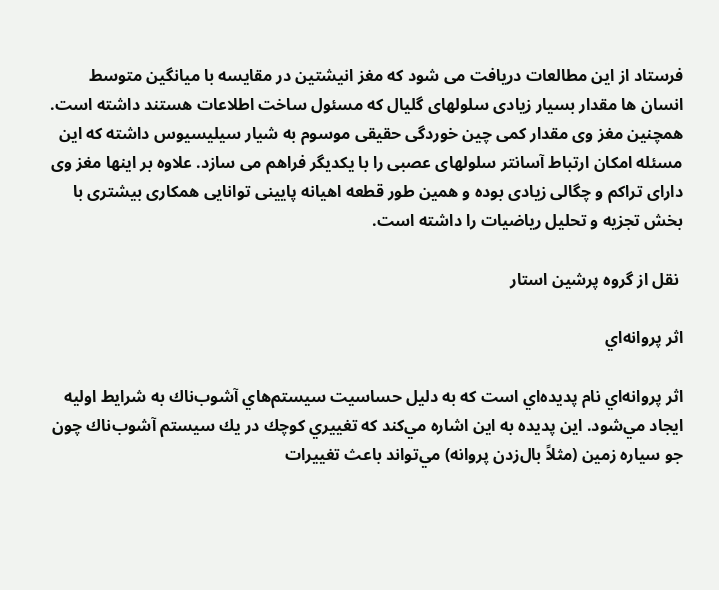فرستاد از این مطالعات دریافت می شود که مغز انيشتين در مقایسه با میانگین متوسط انسان ها مقدار بسیار زیادی سلولهای گلیال که مسئول ساخت اطلاعات هستند داشته است. همچنین مغز وی مقدار کمی چین خوردگی حقیقی موسوم به شیار سیلیسیوس داشته که این مسئله امکان ارتباط آسانتر سلولهای عصبی را با یکدیگر فراهم می سازد. علاوه بر اینها مغز وی دارای تراکم و چگالی زیادی بوده و همین طور قطعه اهیانه پایینی توانایی همکاری بیشتری با بخش تجزیه و تحلیل ریاضیات را داشته است.

 نقل از گروه پرشین استار

اثر پروانه‌اي

اثر پروانه‌اي نام پديده‌اي است كه به دليل حساسيت سيستم‌هاي آشوب‌ناك به شرايط اوليه ايجاد مي‌شود. اين پديده به اين اشاره مي‌كند كه تغييري كوچك در يك سيستم آشوب‌ناك چون جو سياره‌ زمين (مثلاً بال‌زدن پروانه) مي‌تواند باعث تغييرات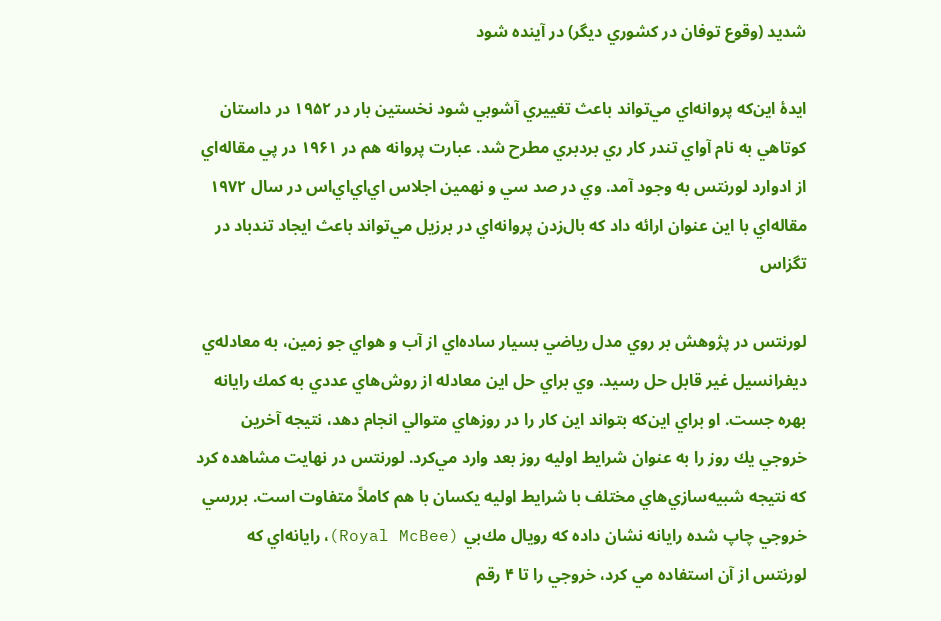شديد (وقوع توفان در كشوري ديگر) در آينده شود

ايده‌ٔ اين‌كه پروانه‌اي مي‌تواند باعث تغييري آشوبي شود نخستين بار در ۱۹۵۲ در داستان كوتاهي به نام آواي تندر كار ري بردبري مطرح شد. عبارت پروانه هم در ۱۹۶۱ در پي مقاله‌اي از ادوارد لورنتس به وجود آمد. وي در صد سي و نهمين اجلاس اي‌اي‌اي‌اس در سال ۱۹۷۲ مقاله‌اي با اين عنوان ارائه داد كه بال‌زدن پروانه‌اي در برزيل مي‌تواند باعث ايجاد تندباد در تگزاس

لورنتس در پژوهش بر روي مدل رياضي بسيار ساده‌اي از آب و هواي جو زمين، به معادله‌ي ديفرانسيل غير قابل حل رسيد. وي براي حل اين معادله از روش‌هاي عددي به كمك رايانه بهره جست. او براي اين‌كه بتواند اين كار را در روزهاي متوالي انجام دهد، نتيجه آخرين خروجي يك روز را به عنوان شرايط اوليه روز بعد وارد مي‌كرد. لورنتس در نهايت مشاهده كرد كه نتيجه شبيه‌سازي‌هاي مختلف با شرايط اوليه يكسان با هم كاملاً متفاوت است. بررسي خروجي چاپ شده رايانه نشان داده كه رويال مك‌بي (Royal McBee)، رايانه‌اي كه لورنتس از آن استفاده مي كرد، خروجي را تا ۴ رقم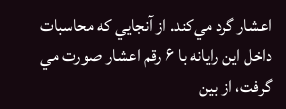اعشار گرد مي‌كند. از آنجايي كه محاسبات داخل اين رايانه با ۶ رقم اعشار صورت مي گرفت، از بين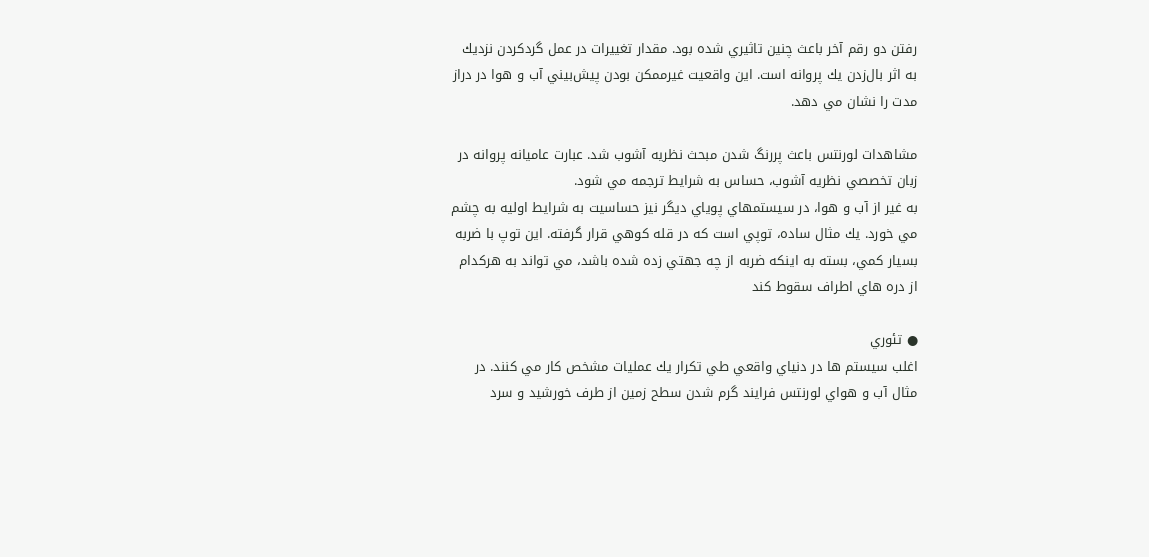رفتن دو رقم آخر باعث چنين تاثيري شده بود. مقدار تغييرات در عمل گرد‌كردن نزديك به اثر بال‌زدن يك پروانه است. اين واقعيت غيرممكن بودن پيش‌بيني آب و هوا در دراز مدت را نشان مي دهد.

مشاهدات لورنتس باعث پررنگ شدن مبحث نظريه آشوب شد. عبارت عاميانه پروانه در زبان تخصصي نظريه آشوب، حساس به شرايط ترجمه مي شود.
به غير از آب و هوا، در سيستمهاي پوياي ديگر نيز حساسيت به شرايط اوليه به چشم مي خورد. يك مثال ساده، توپي است كه در قله كوهي قرار گرفته. اين توپ با ضربه بسيار كمي، بسته به اينكه ضربه از چه جهتي زده شده باشد، مي تواند به هركدام از دره هاي اطراف سقوط كند

● تئوري
اغلب سيستم ها در دنياي واقعي طي تكرار يك عمليات مشخص كار مي كنند. در مثال آب و هواي لورنتس فرايند گرم شدن سطح زمين از طرف خورشيد و سرد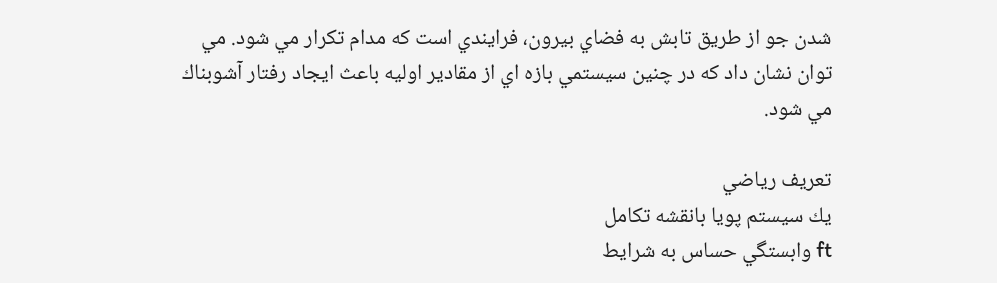شدن جو از طريق تابش به فضاي بيرون، فرايندي است كه مدام تكرار مي شود. مي توان نشان داد كه در چنين سيستمي بازه اي از مقادير اوليه باعث ايجاد رفتار آشوبناك مي شود.

تعريف رياضي
يك سيستم پويا بانقشه تكامل
ft وابستگي حساس به شرايط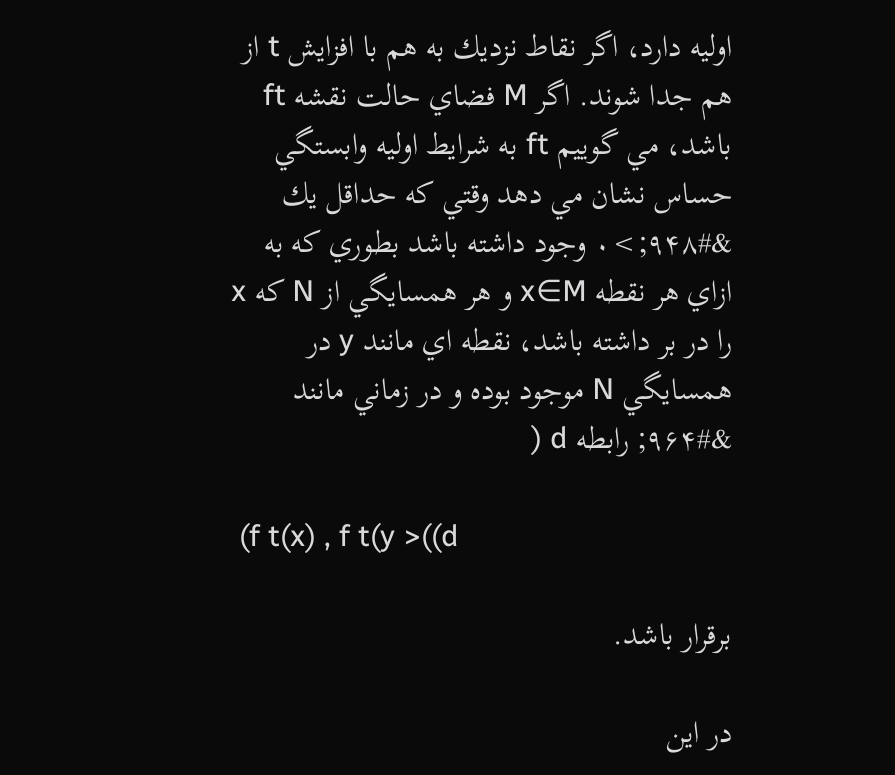اوليه دارد، اگر نقاط نزديك به هم با افزايش t از هم جدا شوند. اگر M فضاي حالت نقشه ft باشد، مي گوييم ft به شرايط اوليه وابستگي حساس نشان مي دهد وقتي كه حداقل يك &#۹۴۸;>۰ وجود داشته باشد بطوري كه به ازاي هر نقطه x∈M و هر همسايگي از N كه x را در بر داشته باشد، نقطه اي مانند y در همسايگي N موجود بوده و در زماني مانند &#۹۶۴; رابطه d (

 (f t(x) , f t(y >((d

برقرار باشد.

در اين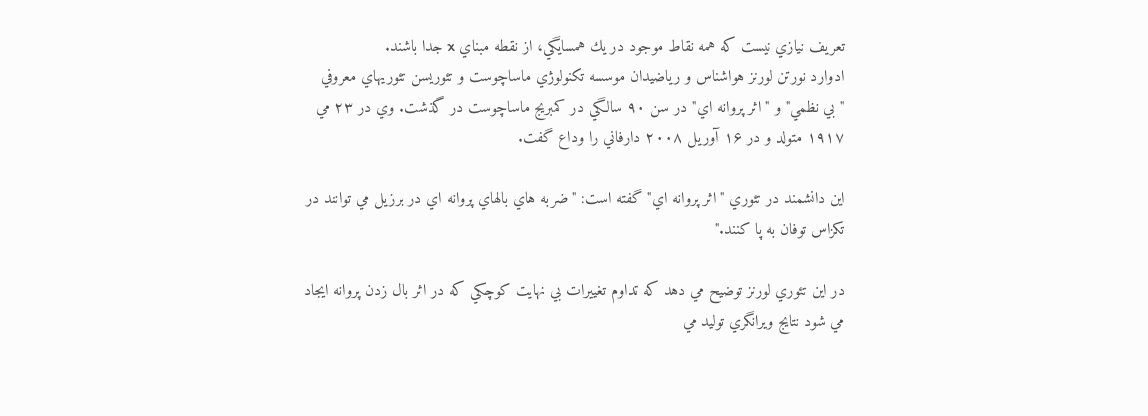تعريف نيازي نيست كه همه نقاط موجود در يك همسايگي، از نقطه مبناي x جدا باشند.
ادوارد نورتن لورنز هواشناس و رياضيدان موسسه تكنولوژي ماساچوست و تئوريسن تئوريهاي معروفي "بي نظمي" و "اثر پروانه اي" در سن ۹۰ سالگي در كمبريج ماساچوست در گذشت. وي در ۲۳ مي ۱۹۱۷ متولد و در ۱۶ آوريل ۲۰۰۸ دارفاني را وداع گفت.

اين دانشمند در تئوري "اثر پروانه اي" گفته است: "ضربه هاي بالهاي پروانه اي در برزيل مي توانند در تكزاس توفان به پا كنند."

در اين تئوري لورنز توضيح مي دهد كه تداوم تغييرات بي نهايت كوچكي كه در اثر بال زدن پروانه ايجاد مي شود نتايج ويرانگري توليد مي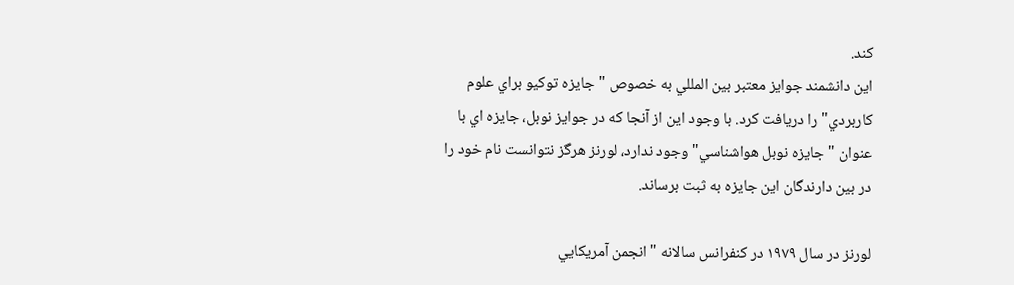كند.
اين دانشمند جوايز معتبر بين المللي به خصوص "جايزه توكيو براي علوم كاربردي" را دريافت كرد. با وجود اين از آنجا كه در جوايز نوبل، جايزه اي با عنوان "جايزه نوبل هواشناسي" وجود ندارد، لورنز هرگز نتوانست نام خود را در بين دارندگان اين جايزه به ثبت برساند.

لورنز در سال ۱۹۷۹ در كنفرانس سالانه "انجمن آمريكايي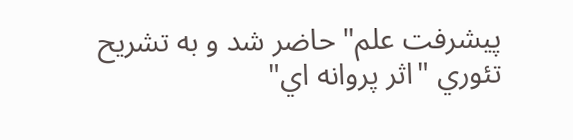پيشرفت علم" حاضر شد و به تشريح تئوري "اثر پروانه اي"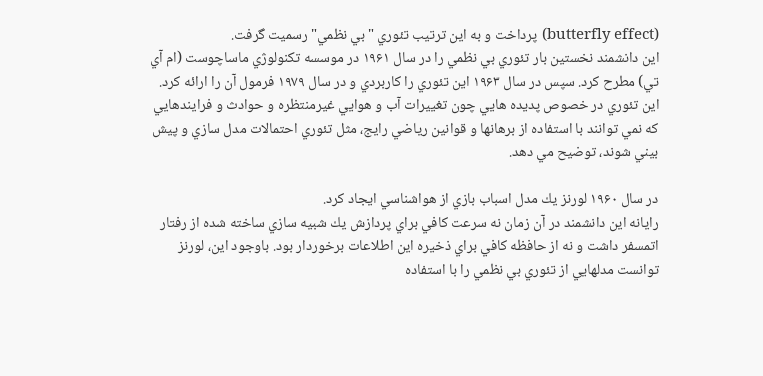(butterfly effect) پرداخت و به اين ترتيب تئوري "بي نظمي" رسميت گرفت.
اين دانشمند نخستين بار تئوري بي نظمي را در سال ۱۹۶۱ در موسسه تكنولوژي ماساچوست (ام آي تي) مطرح كرد. سپس در سال ۱۹۶۳ اين تئوري را كاربردي و در سال ۱۹۷۹ فرمول آن را ارائه كرد.
اين تئوري در خصوص پديده هايي چون تغييرات آب و هوايي غيرمنتظره و حوادث و فرايندهايي كه نمي توانند با استفاده از برهانها و قوانين رياضي رايج، مثل تئوري احتمالات مدل سازي و پيش بيني شوند، توضيح مي دهد.

در سال ۱۹۶۰ لورنز يك مدل اسباب بازي از هواشناسي ايجاد كرد.
رايانه اين دانشمند در آن زمان نه سرعت كافي براي پردازش يك شبيه سازي ساخته شده از رفتار اتمسفر داشت و نه از حافظه كافي براي ذخيره اين اطلاعات برخوردار بود. باوجود اين، لورنز توانست مدلهايي از تئوري بي نظمي را با استفاده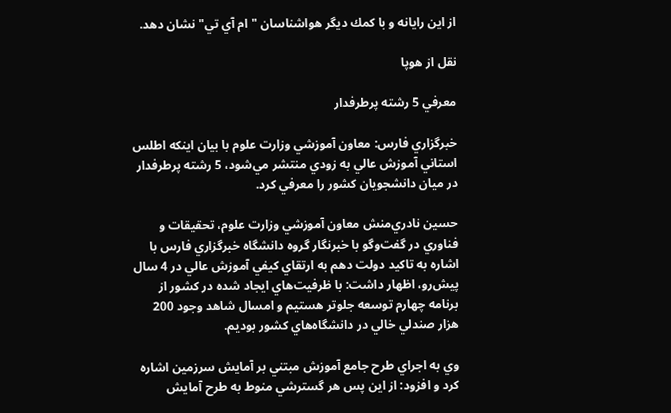از اين رايانه و با كمك ديگر هواشناسان "ام آي تي" نشان دهد.

نقل از هوپا

معرفي 5 رشته پرطرفدار

خبرگزاري فارس: معاون آموزشي وزارت علوم با بيان اينكه اطلس استاني آموزش عالي به زودي منتشر مي‌شود، 5 رشته پرطرفدار در ميان دانشجويان كشور را معرفي كرد.

حسين نادري‌منش معاون آموزشي وزارت علوم، تحقيقات و فناوري در گفت‌وگو با خبرنگار گروه دانشگاه خبرگزاري فارس با اشاره به تاكيد دولت دهم به ارتقاي كيفي آموزش عالي در 4 سال پيش‌رو، اظهار داشت: با ظرفيت‌هاي ايجاد شده در كشور از برنامه چهارم توسعه جلوتر هستيم و امسال شاهد وجود 200 هزار صندلي خالي در دانشگاه‌هاي كشور بوديم.

وي به اجراي طرح جامع آموزش مبتني بر آمايش سرزمين اشاره كرد و افزود: از اين پس هر گسترشي منوط به طرح آمايش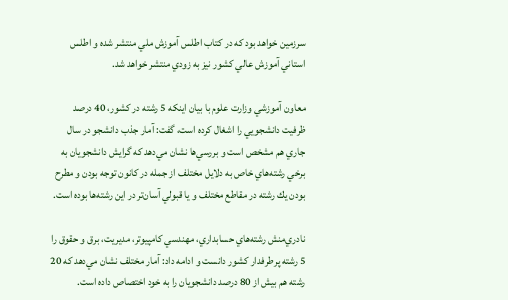سرزمين خواهد بود كه در كتاب اطلس آموزش ملي منتشر شده و اطلس استاني آموزش عالي كشور نيز به زودي منتشر خواهد شد.

معاون آموزشي وزارت علوم با بيان اينكه 5 رشته در كشور، 40 درصد ظرفيت دانشجويي را اشغال كرده است، گفت: آمار جذب دانشجو در سال جاري هم مشخص است و بررسي‌ها نشان مي‌دهد كه گرايش دانشجويان به برخي رشته‌هاي خاص به دلايل مختلف از جمله در كانون توجه بودن و مطرح بودن يك رشته در مقاطع مختلف و يا قبولي آسان‌تر در اين رشته‌ها بوده است.

نادري‌منش رشته‌هاي حسابداري، مهندسي كامپيوتر، مديريت، برق و حقوق را 5 رشته پرطرفدار كشور دانست و ادامه داد: آمار مختلف نشان مي‌دهد كه 20 رشته هم بيش از 80 درصد دانشجويان را به خود اختصاص داده است.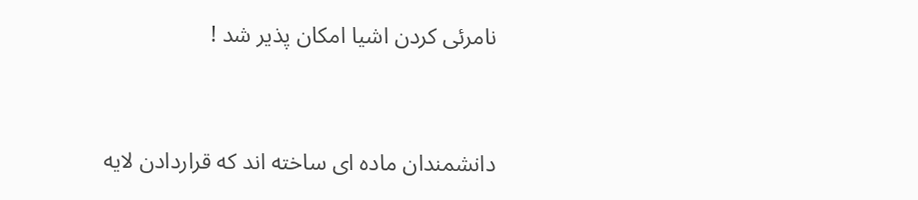نامرئی کردن اشیا امکان پذیر شد !



دانشمندان ماده ای ساخته اند که قراردادن لایه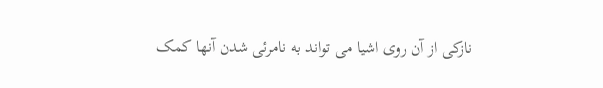نازکی از آن روی اشیا می تواند به نامرئی شدن آنها کمک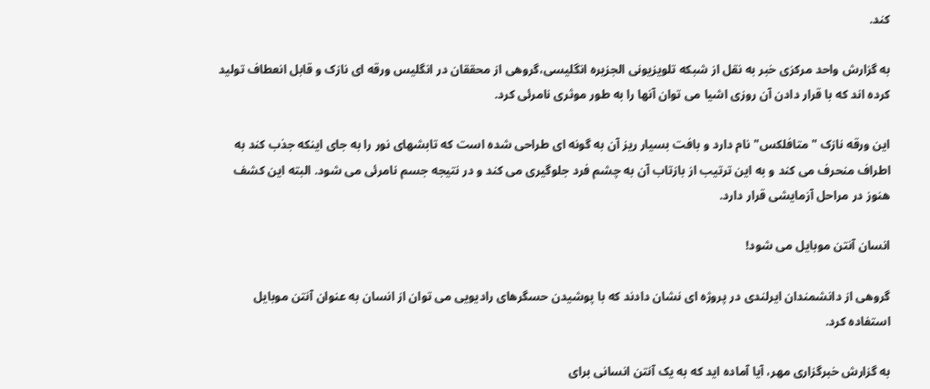کند.

به گزارش واحد مرکزی خبر به نقل از شبکه تلویزیونی الجزیره انگلیسی،گروهی از محققان در انگلیس ورقه ای نازک و قابل انعطاف تولید کرده اند که با قرار دادن آن روزی اشیا می توان آنها را به طور موثری نامرئی کرد.

این ورقه نازک "متافلکس" نام دارد و بافت بسیار ریز آن به گونه ای طراحی شده است که تابشهای نور را به جای اینکه جذب کند به اطراف منحرف می کند و به این ترتیب از بازتاب آن به چشم فرد جلوگیری می کند و در نتیجه جسم نامرئی می شود. البته این کشف هنوز در مراحل آزمایشی قرار دارد.

انسان آنتن موبایل می شود!

گروهی از دانشمندان ایرلندی در پروژه ای نشان دادند که با پوشیدن حسگرهای رادیویی می توان از انسان به عنوان آنتن موبایل استفاده کرد.

به گزارش خبرگزاری مهر، آیا آماده اید که به یک آنتن انسانی برای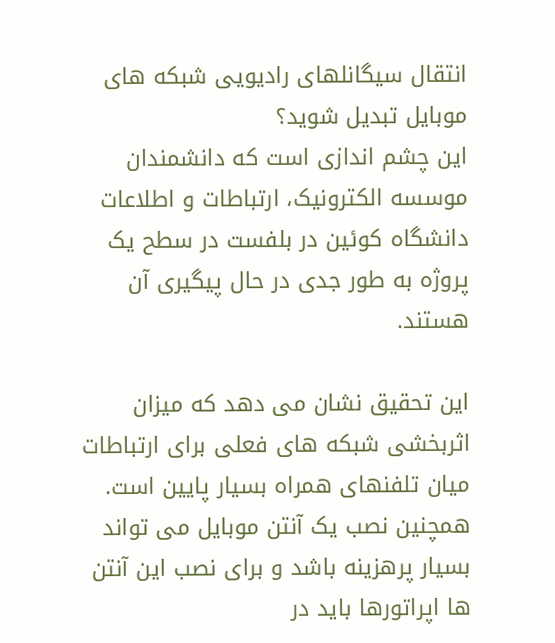انتقال سیگانلهای رادیویی شبکه های موبایل تبدیل شوید؟
این چشم اندازی است که دانشمندان موسسه الکترونیک، ارتباطات و اطلاعات دانشگاه کوئین در بلفست در سطح یک پروژه به طور جدی در حال پیگیری آن هستند.

این تحقیق نشان می دهد که میزان اثربخشی شبکه های فعلی برای ارتباطات میان تلفنهای همراه بسیار پایین است. همچنین نصب یک آنتن موبایل می تواند بسیار پرهزینه باشد و برای نصب این آنتن ها اپراتورها باید در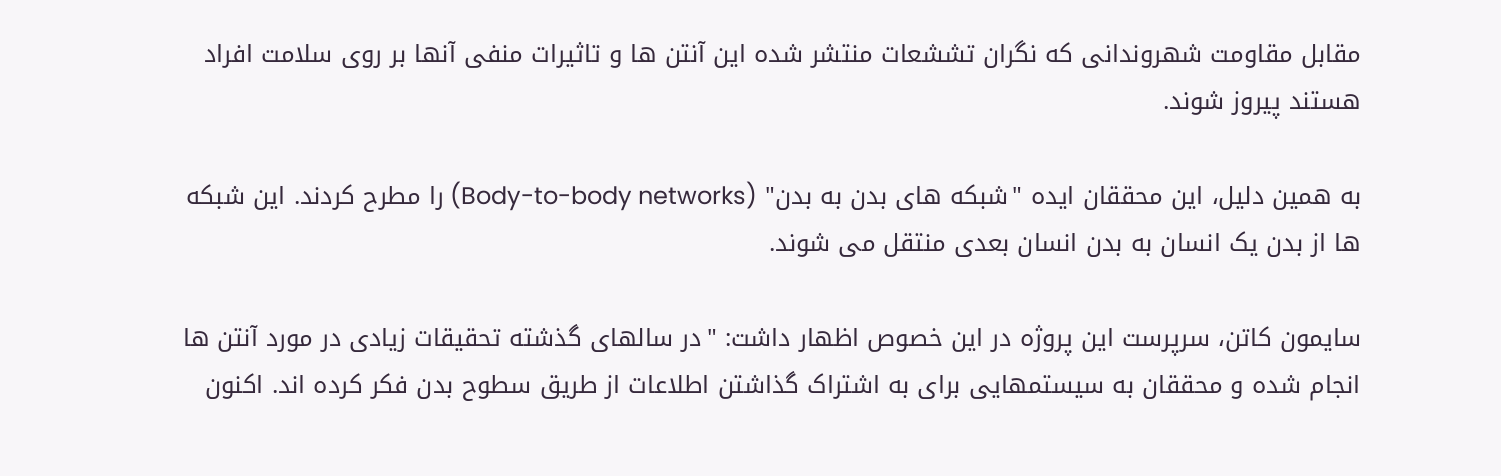مقابل مقاومت شهروندانی که نگران تششعات منتشر شده این آنتن ها و تاثیرات منفی آنها بر روی سلامت افراد هستند پیروز شوند.

به همین دلیل، این محققان ایده "شبکه های بدن به بدن" (Body-to-body networks) را مطرح کردند. این شبکه ها از بدن یک انسان به بدن انسان بعدی منتقل می شوند.

سایمون کاتن، سرپرست این پروژه در این خصوص اظهار داشت: "در سالهای گذشته تحقیقات زیادی در مورد آنتن ها انجام شده و محققان به سیستمهایی برای به اشتراک گذاشتن اطلاعات از طریق سطوح بدن فکر کرده اند. اکنون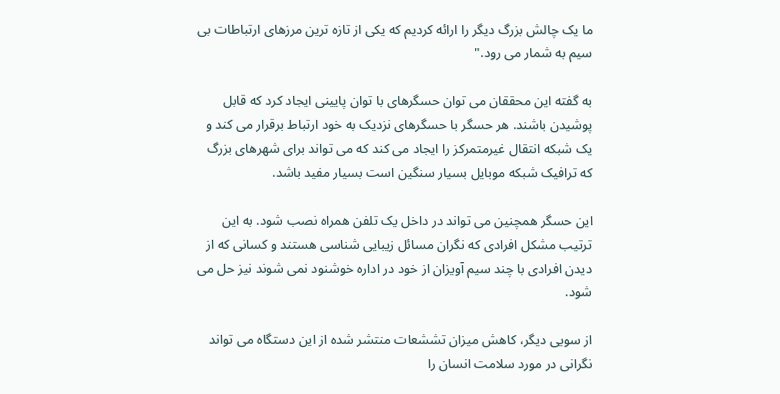ما یک چالش بزرگ دیگر را ارائه کردیم که یکی از تازه ترین مرزهای ارتباطات بی سیم به شمار می رود."

به گفته این محققان می توان حسگرهای با توان پایینی ایجاد کرد که قابل پوشیدن باشند. هر حسگر با حسگرهای نزدیک به خود ارتباط برقرار می کند و یک شبکه انتقال غیرمتمرکز را ایجاد می کند که می تواند برای شهرهای بزرگ که ترافیک شبکه موبایل بسیار سنگین است بسیار مفید باشد.

این حسگر همچنین می تواند در داخل یک تلفن همراه نصب شود. به این ترتیب مشکل افرادی که نگران مسائل زیبایی شناسی هستند و کسانی که از دیدن افرادی با چند سیم آویزان از خود در اداره خوشنود نمی شوند نیز حل می شود.

از سویی دیگر، کاهش میزان تششعات منتشر شده از این دستگاه می تواند نگرانی در مورد سلامت انسان را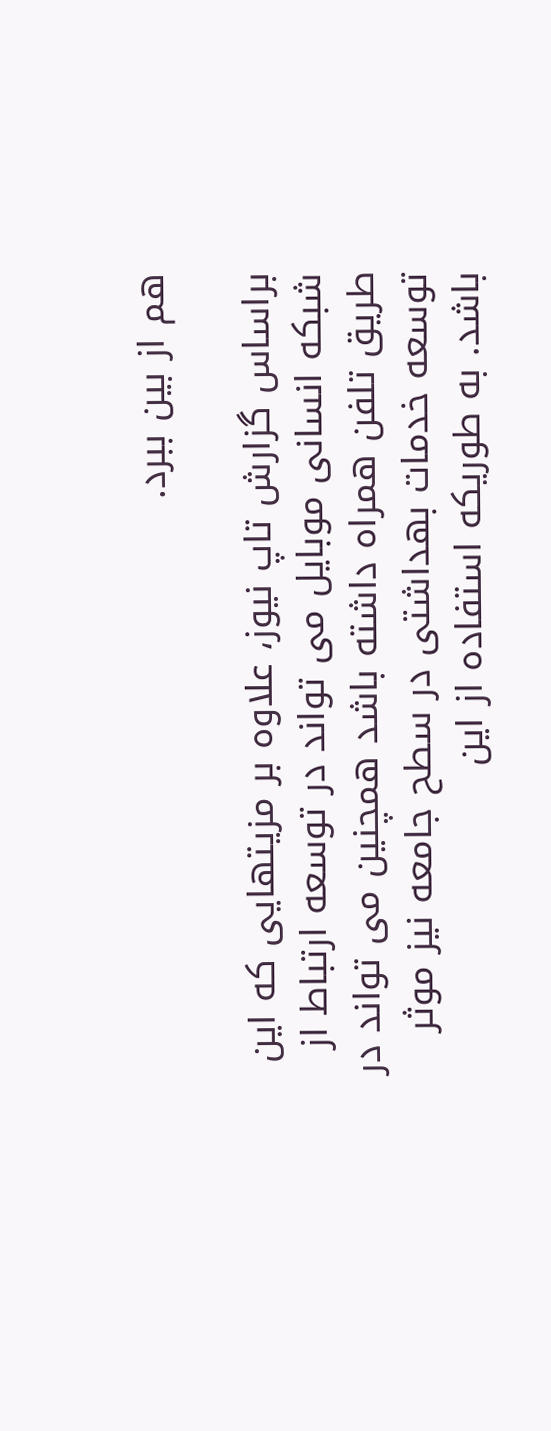هم از بین ببرد.

براساس گزارش تاپ نیوز، علاوه بر مزیتهایی که این شبکه انسانی موبایل می تواند در توسعه ارتباط از طریق تلفن همراه داشته باشد همچنین می تواند در توسعه خدمات بهداشتی در سطح جامعه نیز موثر باشد. به طوریکه استفاده از این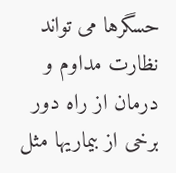حسگرها می تواند نظارت مداوم و درمان از راه دور برخی از بیماریها مثل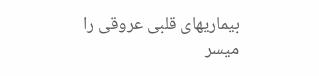بیماریهای قلبی عروقی را میسر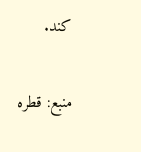کند.

منبع: قطره